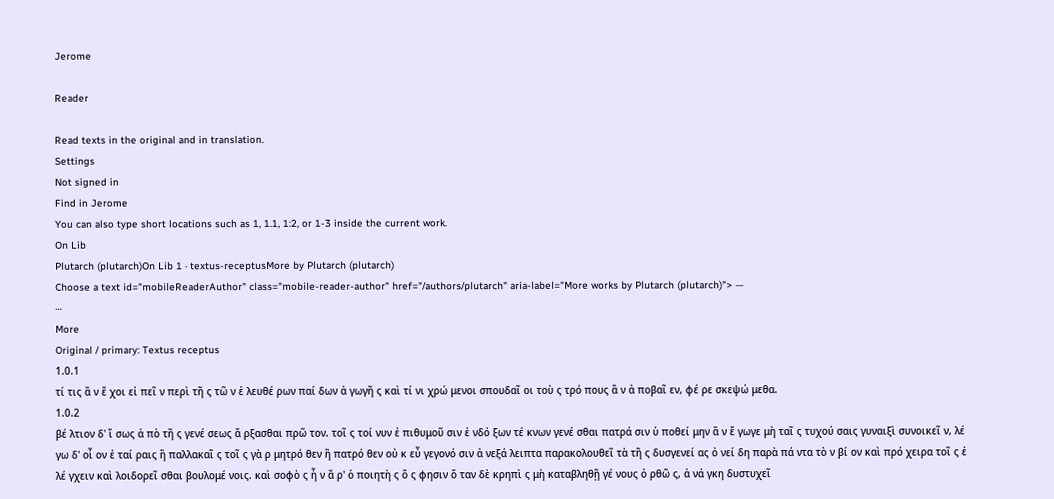Jerome

Reader

Read texts in the original and in translation.
Settings
Not signed in
Find in Jerome
You can also type short locations such as 1, 1.1, 1:2, or 1-3 inside the current work.
On Lib
Plutarch (plutarch)On Lib 1 · textus-receptusMore by Plutarch (plutarch)
Choose a text id="mobileReaderAuthor" class="mobile-reader-author" href="/authors/plutarch" aria-label="More works by Plutarch (plutarch)"> —
⋯
More
Original / primary: Textus receptus
1.0.1
τί τις ἂ ν ἔ χοι εἰ πεῖ ν περὶ τῆ ς τῶ ν ἐ λευθέ ρων παί δων ἀ γωγῆ ς καὶ τί νι χρώ μενοι σπουδαῖ οι τοὺ ς τρό πους ἂ ν ἀ ποβαῖ εν, φέ ρε σκεψώ μεθα.
1.0.2
βέ λτιον δ' ἴ σως ἀ πὸ τῆ ς γενέ σεως ἄ ρξασθαι πρῶ τον. τοῖ ς τοί νυν ἐ πιθυμοῦ σιν ἐ νδό ξων τέ κνων γενέ σθαι πατρά σιν ὑ ποθεί μην ἂ ν ἔ γωγε μὴ ταῖ ς τυχού σαις γυναιξὶ συνοικεῖ ν, λέ γω δ' οἷ ον ἑ ταί ραις ἢ παλλακαῖ ς τοῖ ς γὰ ρ μητρό θεν ἢ πατρό θεν οὐ κ εὖ γεγονό σιν ἀ νεξά λειπτα παρακολουθεῖ τὰ τῆ ς δυσγενεί ας ὀ νεί δη παρὰ πά ντα τὸ ν βί ον καὶ πρό χειρα τοῖ ς ἐ λέ γχειν καὶ λοιδορεῖ σθαι βουλομέ νοις. καὶ σοφὸ ς ἦ ν ἄ ρ' ὁ ποιητὴ ς ὅ ς φησιν ὅ ταν δὲ κρηπὶ ς μὴ καταβληθῇ γέ νους ὀ ρθῶ ς, ἀ νά γκη δυστυχεῖ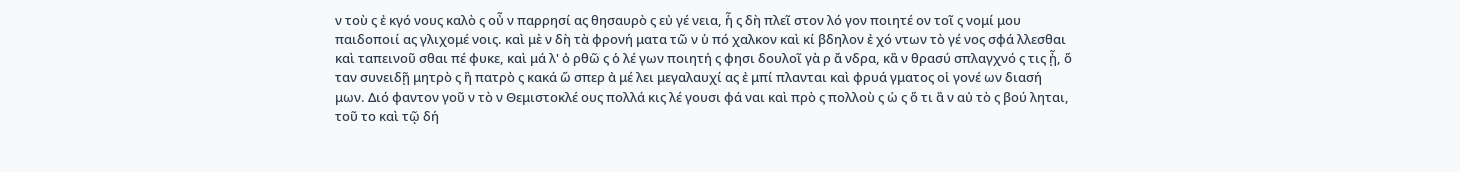ν τοὺ ς ἐ κγό νους καλὸ ς οὖ ν παρρησί ας θησαυρὸ ς εὐ γέ νεια, ἧ ς δὴ πλεῖ στον λό γον ποιητέ ον τοῖ ς νομί μου παιδοποιί ας γλιχομέ νοις. καὶ μὲ ν δὴ τὰ φρονή ματα τῶ ν ὑ πό χαλκον καὶ κί βδηλον ἐ χό ντων τὸ γέ νος σφά λλεσθαι καὶ ταπεινοῦ σθαι πέ φυκε, καὶ μά λ' ὀ ρθῶ ς ὁ λέ γων ποιητή ς φησι δουλοῖ γὰ ρ ἄ νδρα, κἂ ν θρασύ σπλαγχνό ς τις ᾖ, ὅ ταν συνειδῇ μητρὸ ς ἢ πατρὸ ς κακά ὥ σπερ ἀ μέ λει μεγαλαυχί ας ἐ μπί πλανται καὶ φρυά γματος οἱ γονέ ων διασή μων. Διό φαντον γοῦ ν τὸ ν Θεμιστοκλέ ους πολλά κις λέ γουσι φά ναι καὶ πρὸ ς πολλοὺ ς ὡ ς ὅ τι ἂ ν αὐ τὸ ς βού ληται, τοῦ το καὶ τῷ δή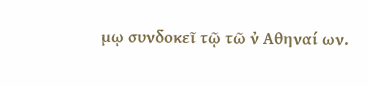μῳ συνδοκεῖ τῷ τῶ ν̓ Αθηναί ων.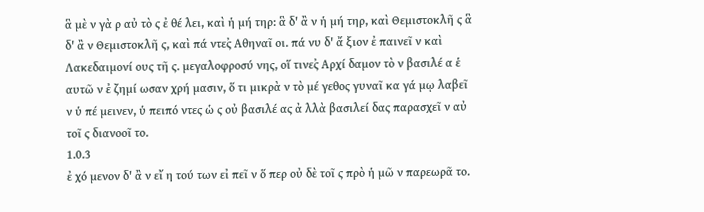ἃ μὲ ν γὰ ρ αὐ τὸ ς ἐ θέ λει, καὶ ἡ μή τηρ: ἃ δ' ἂ ν ἡ μή τηρ, καὶ Θεμιστοκλῆ ς ἃ δ' ἂ ν Θεμιστοκλῆ ς, καὶ πά ντες̓ Αθηναῖ οι. πά νυ δ' ἄ ξιον ἐ παινεῖ ν καὶ Λακεδαιμονί ους τῆ ς. μεγαλοφροσύ νης, οἵ τινες̓ Αρχί δαμον τὸ ν βασιλέ α ἑ αυτῶ ν ἐ ζημί ωσαν χρή μασιν, ὅ τι μικρὰ ν τὸ μέ γεθος γυναῖ κα γά μῳ λαβεῖ ν ὑ πέ μεινεν, ὑ πειπό ντες ὡ ς οὐ βασιλέ ας ἀ λλὰ βασιλεί δας παρασχεῖ ν αὐ τοῖ ς διανοοῖ το.
1.0.3
ἐ χό μενον δ' ἂ ν εἴ η τού των εἰ πεῖ ν ὅ περ οὐ δὲ τοῖ ς πρὸ ἡ μῶ ν παρεωρᾶ το.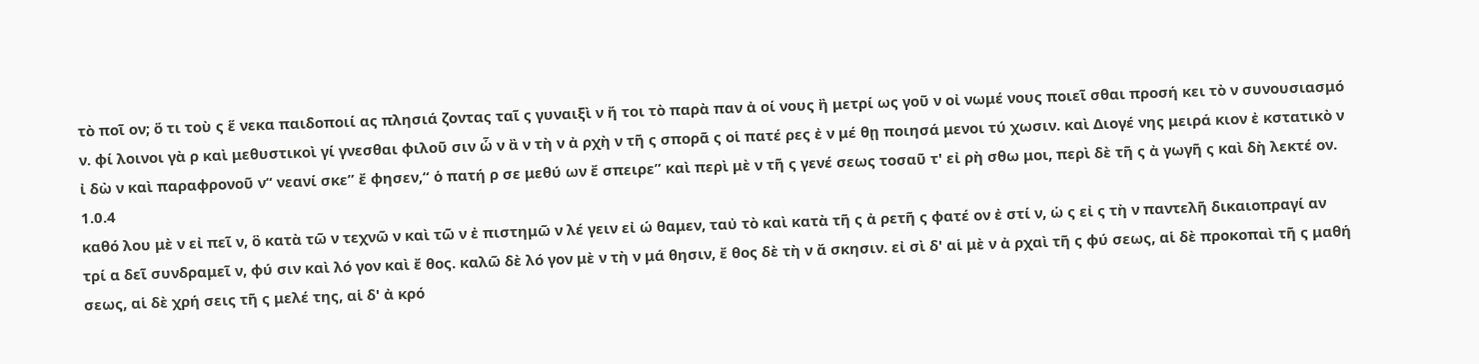τὸ ποῖ ον; ὅ τι τοὺ ς ἕ νεκα παιδοποιί ας πλησιά ζοντας ταῖ ς γυναιξὶ ν ἤ τοι τὸ παρὰ παν ἀ οί νους ἢ μετρί ως γοῦ ν οἰ νωμέ νους ποιεῖ σθαι προσή κει τὸ ν συνουσιασμό ν. φί λοινοι γὰ ρ καὶ μεθυστικοὶ γί γνεσθαι φιλοῦ σιν ὧ ν ἂ ν τὴ ν ἀ ρχὴ ν τῆ ς σπορᾶ ς οἱ πατέ ρες ἐ ν μέ θῃ ποιησά μενοι τύ χωσιν. καὶ Διογέ νης μειρά κιον ἐ κστατικὸ ν ἰ δὼ ν καὶ παραφρονοῦ ν“ νεανί σκε” ἔ φησεν,“ ὁ πατή ρ σε μεθύ ων ἔ σπειρε” καὶ περὶ μὲ ν τῆ ς γενέ σεως τοσαῦ τ' εἰ ρὴ σθω μοι, περὶ δὲ τῆ ς ἀ γωγῆ ς καὶ δὴ λεκτέ ον.
1.0.4
καθό λου μὲ ν εἰ πεῖ ν, ὃ κατὰ τῶ ν τεχνῶ ν καὶ τῶ ν ἐ πιστημῶ ν λέ γειν εἰ ώ θαμεν, ταὐ τὸ καὶ κατὰ τῆ ς ἀ ρετῆ ς φατέ ον ἐ στί ν, ὡ ς εἰ ς τὴ ν παντελῆ δικαιοπραγί αν τρί α δεῖ συνδραμεῖ ν, φύ σιν καὶ λό γον καὶ ἔ θος. καλῶ δὲ λό γον μὲ ν τὴ ν μά θησιν, ἔ θος δὲ τὴ ν ἄ σκησιν. εἰ σὶ δ' αἱ μὲ ν ἀ ρχαὶ τῆ ς φύ σεως, αἱ δὲ προκοπαὶ τῆ ς μαθή σεως, αἱ δὲ χρή σεις τῆ ς μελέ της, αἱ δ' ἀ κρό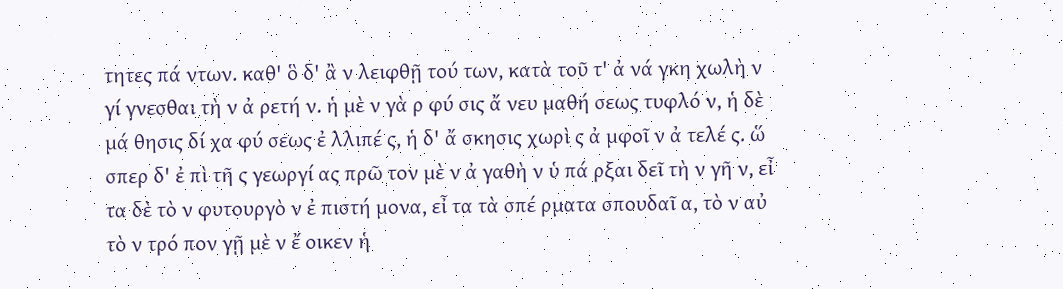τητες πά ντων. καθ' ὃ δ' ἂ ν λειφθῇ τού των, κατὰ τοῦ τ' ἀ νά γκη χωλὴ ν γί γνεσθαι τὴ ν ἀ ρετή ν. ἡ μὲ ν γὰ ρ φύ σις ἄ νευ μαθή σεως τυφλό ν, ἡ δὲ μά θησις δί χα φύ σεως ἐ λλιπέ ς, ἡ δ' ἄ σκησις χωρὶ ς ἀ μφοῖ ν ἀ τελέ ς. ὥ σπερ δ' ἐ πὶ τῆ ς γεωργί ας πρῶ τον μὲ ν ἀ γαθὴ ν ὑ πά ρξαι δεῖ τὴ ν γῆ ν, εἶ τα δὲ τὸ ν φυτουργὸ ν ἐ πιστή μονα, εἶ τα τὰ σπέ ρματα σπουδαῖ α, τὸ ν αὐ τὸ ν τρό πον γῇ μὲ ν ἔ οικεν ἡ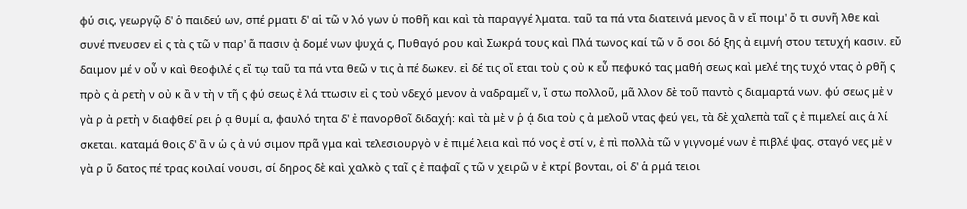φύ σις, γεωργῷ δ' ὁ παιδεύ ων, σπέ ρματι δ' αἱ τῶ ν λό γων ὑ ποθῆ και καὶ τὰ παραγγέ λματα. ταῦ τα πά ντα διατεινά μενος ἂ ν εἴ ποιμ' ὅ τι συνῆ λθε καὶ συνέ πνευσεν εἰ ς τὰ ς τῶ ν παρ' ἅ πασιν ᾀ δομέ νων ψυχά ς, Πυθαγό ρου καὶ Σωκρά τους καὶ Πλά τωνος καί τῶ ν ὅ σοι δό ξης ἀ ειμνή στου τετυχή κασιν. εὔ δαιμον μέ ν οὖ ν καὶ θεοφιλέ ς εἴ τῳ ταῦ τα πά ντα θεῶ ν τις ἀ πέ δωκεν. εἰ δέ τις οἴ εται τοὺ ς οὐ κ εὖ πεφυκό τας μαθή σεως καὶ μελέ της τυχό ντας ὀ ρθῆ ς πρὸ ς ἀ ρετὴ ν οὐ κ ἂ ν τὴ ν τῆ ς φύ σεως ἐ λά ττωσιν εἰ ς τοὐ νδεχό μενον ἀ ναδραμεῖ ν, ἴ στω πολλοῦ, μᾶ λλον δὲ τοῦ παντὸ ς διαμαρτά νων. φύ σεως μὲ ν γὰ ρ ἀ ρετὴ ν διαφθεί ρει ῥ ᾳ θυμί α, φαυλό τητα δ' ἐ πανορθοῖ διδαχή: καὶ τὰ μὲ ν ῥ ᾴ δια τοὺ ς ἀ μελοῦ ντας φεύ γει, τὰ δὲ χαλεπὰ ταῖ ς ἐ πιμελεί αις ἁ λί σκεται. καταμά θοις δ' ἂ ν ὡ ς ἀ νύ σιμον πρᾶ γμα καὶ τελεσιουργὸ ν ἐ πιμέ λεια καὶ πό νος ἐ στί ν, ἐ πὶ πολλὰ τῶ ν γιγνομέ νων ἐ πιβλέ ψας. σταγό νες μὲ ν γὰ ρ ὕ δατος πέ τρας κοιλαί νουσι, σί δηρος δὲ καὶ χαλκὸ ς ταῖ ς ἐ παφαῖ ς τῶ ν χειρῶ ν ἐ κτρί βονται, οἱ δ' ἁ ρμά τειοι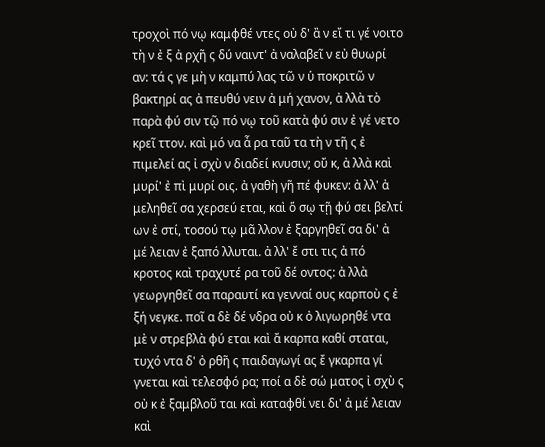τροχοὶ πό νῳ καμφθέ ντες οὐ δ' ἂ ν εἴ τι γέ νοιτο τὴ ν ἐ ξ ἀ ρχῆ ς δύ ναιντ' ἀ ναλαβεῖ ν εὐ θυωρί αν: τά ς γε μὴ ν καμπύ λας τῶ ν ὑ ποκριτῶ ν βακτηρί ας ἀ πευθύ νειν ἀ μή χανον, ἀ λλὰ τὸ παρὰ φύ σιν τῷ πό νῳ τοῦ κατὰ φύ σιν ἐ γέ νετο κρεῖ ττον. καὶ μό να ἆ ρα ταῦ τα τὴ ν τῆ ς ἐ πιμελεί ας ἰ σχὺ ν διαδεί κνυσιν; οὔ κ, ἀ λλὰ καὶ μυρί' ἐ πὶ μυρί οις. ἀ γαθὴ γῆ πέ φυκεν: ἀ λλ' ἀ μεληθεῖ σα χερσεύ εται, καὶ ὅ σῳ τῇ φύ σει βελτί ων ἐ στί, τοσού τῳ μᾶ λλον ἐ ξαργηθεῖ σα δι' ἀ μέ λειαν ἐ ξαπό λλυται. ἀ λλ' ἔ στι τις ἀ πό κροτος καὶ τραχυτέ ρα τοῦ δέ οντος: ἀ λλὰ γεωργηθεῖ σα παραυτί κα γενναί ους καρποὺ ς ἐ ξή νεγκε. ποῖ α δὲ δέ νδρα οὐ κ ὀ λιγωρηθέ ντα μὲ ν στρεβλὰ φύ εται καὶ ἄ καρπα καθί σταται, τυχό ντα δ' ὀ ρθῆ ς παιδαγωγί ας ἔ γκαρπα γί γνεται καὶ τελεσφό ρα; ποί α δὲ σώ ματος ἰ σχὺ ς οὐ κ ἐ ξαμβλοῦ ται καὶ καταφθί νει δι' ἀ μέ λειαν καὶ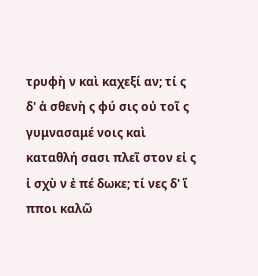τρυφὴ ν καὶ καχεξί αν; τί ς δ' ἀ σθενὴ ς φύ σις οὐ τοῖ ς γυμνασαμέ νοις καὶ καταθλή σασι πλεῖ στον εἰ ς ἰ σχὺ ν ἐ πέ δωκε; τί νες δ' ἵ πποι καλῶ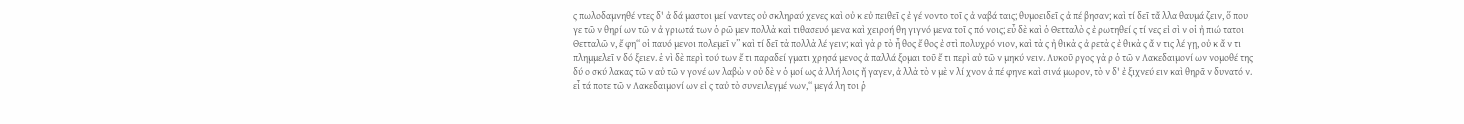ς πωλοδαμνηθέ ντες δ' ἀ δά μαστοι μεί ναντες οὐ σκληραύ χενες καὶ οὐ κ εὐ πειθεῖ ς ἐ γέ νοντο τοῖ ς ἀ ναβά ταις; θυμοειδεῖ ς ἀ πέ βησαν; καὶ τί δεῖ τἄ λλα θαυμά ζειν, ὅ που γε τῶ ν θηρί ων τῶ ν ἀ γριωτά των ὁ ρῶ μεν πολλὰ καὶ τιθασευό μενα καὶ χειροή θη γιγνό μενα τοῖ ς πό νοις; εὖ δὲ καὶ ὁ Θετταλὸ ς ἐ ρωτηθεί ς τί νες εἰ σὶ ν οἱ ἠ πιώ τατοι Θετταλῶ ν, ἔ φη“ οἱ παυό μενοι πολεμεῖ ν” καὶ τί δεῖ τὰ πολλὰ λέ γειν; καὶ γὰ ρ τὸ ἦ θος ἔ θος ἐ στὶ πολυχρό νιον, καὶ τὰ ς ἠ θικὰ ς ἀ ρετὰ ς ἐ θικὰ ς ἄ ν τις λέ γῃ, οὐ κ ἄ ν τι πλημμελεῖ ν δό ξειεν. ἑ νὶ δὲ περὶ τού των ἔ τι παραδεί γματι χρησά μενος ἀ παλλά ξομαι τοῦ ἔ τι περὶ αὐ τῶ ν μηκύ νειν. Λυκοῦ ργος γὰ ρ ὁ τῶ ν Λακεδαιμονί ων νομοθέ της δύ ο σκύ λακας τῶ ν αὐ τῶ ν γονέ ων λαβὼ ν οὐ δὲ ν ὁ μοί ως ἀ λλή λοις ἤ γαγεν, ἀ λλὰ τὸ ν μὲ ν λί χνον ἀ πέ φηνε καὶ σινά μωρον, τὸ ν δ' ἐ ξιχνεύ ειν καὶ θηρᾶ ν δυνατό ν. εἶ τά ποτε τῶ ν Λακεδαιμονί ων εἰ ς ταὐ τὸ συνειλεγμέ νων,“ μεγά λη τοι ῥ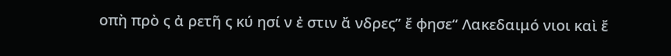οπὴ πρὸ ς ἀ ρετῆ ς κύ ησί ν ἐ στιν ἄ νδρες” ἔ φησε“ Λακεδαιμό νιοι καὶ ἔ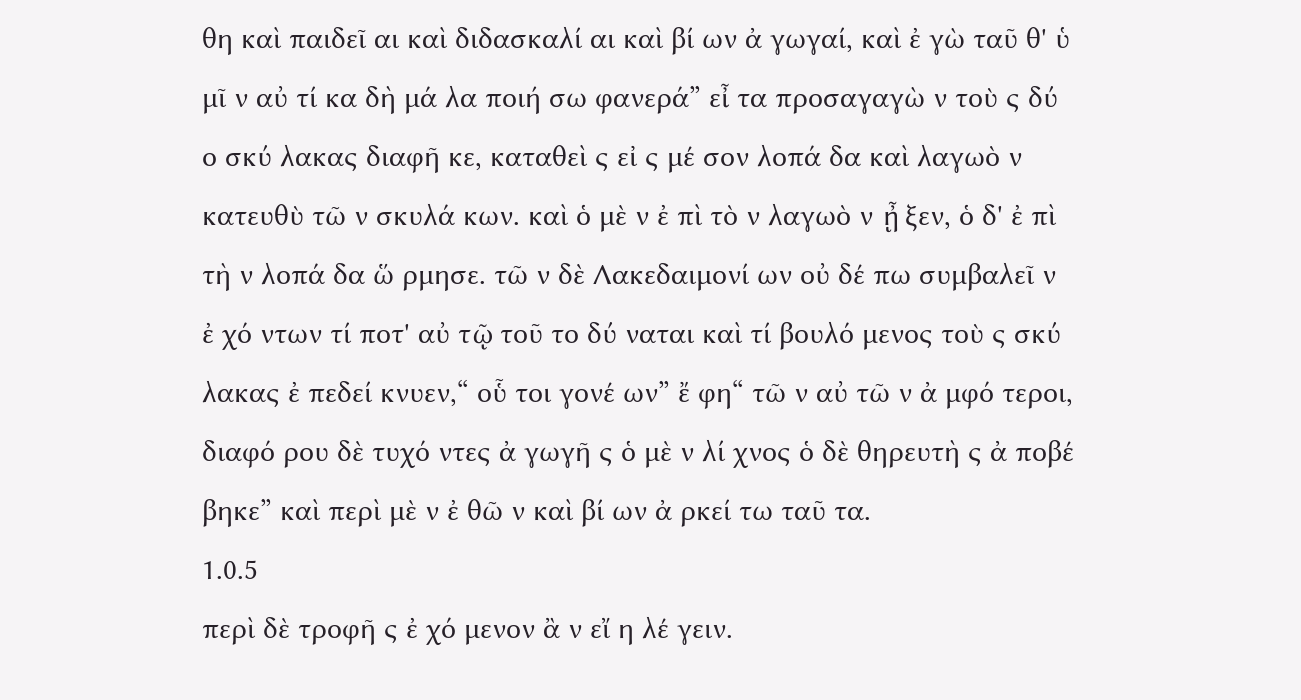θη καὶ παιδεῖ αι καὶ διδασκαλί αι καὶ βί ων ἀ γωγαί, καὶ ἐ γὼ ταῦ θ' ὑ μῖ ν αὐ τί κα δὴ μά λα ποιή σω φανερά” εἶ τα προσαγαγὼ ν τοὺ ς δύ ο σκύ λακας διαφῆ κε, καταθεὶ ς εἰ ς μέ σον λοπά δα καὶ λαγωὸ ν κατευθὺ τῶ ν σκυλά κων. καὶ ὁ μὲ ν ἐ πὶ τὸ ν λαγωὸ ν ᾖ ξεν, ὁ δ' ἐ πὶ τὴ ν λοπά δα ὥ ρμησε. τῶ ν δὲ Λακεδαιμονί ων οὐ δέ πω συμβαλεῖ ν ἐ χό ντων τί ποτ' αὐ τῷ τοῦ το δύ ναται καὶ τί βουλό μενος τοὺ ς σκύ λακας ἐ πεδεί κνυεν,“ οὗ τοι γονέ ων” ἔ φη“ τῶ ν αὐ τῶ ν ἀ μφό τεροι, διαφό ρου δὲ τυχό ντες ἀ γωγῆ ς ὁ μὲ ν λί χνος ὁ δὲ θηρευτὴ ς ἀ ποβέ βηκε” καὶ περὶ μὲ ν ἐ θῶ ν καὶ βί ων ἀ ρκεί τω ταῦ τα.
1.0.5
περὶ δὲ τροφῆ ς ἐ χό μενον ἂ ν εἴ η λέ γειν.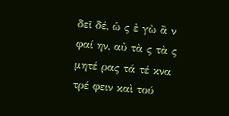δεῖ δέ, ὡ ς ἐ γὼ ἂ ν φαί ην, αὐ τὰ ς τὰ ς μητέ ρας τά τέ κνα τρέ φειν καὶ τού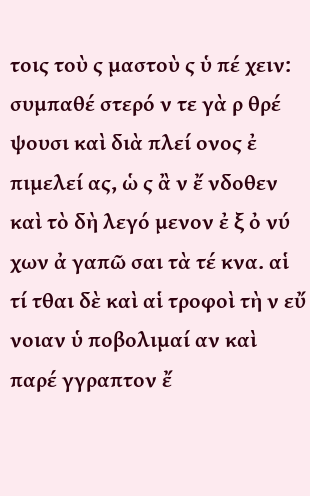τοις τοὺ ς μαστοὺ ς ὑ πέ χειν: συμπαθέ στερό ν τε γὰ ρ θρέ ψουσι καὶ διὰ πλεί ονος ἐ πιμελεί ας, ὡ ς ἂ ν ἔ νδοθεν καὶ τὸ δὴ λεγό μενον ἐ ξ ὀ νύ χων ἀ γαπῶ σαι τὰ τέ κνα. αἱ τί τθαι δὲ καὶ αἱ τροφοὶ τὴ ν εὔ νοιαν ὑ ποβολιμαί αν καὶ παρέ γγραπτον ἔ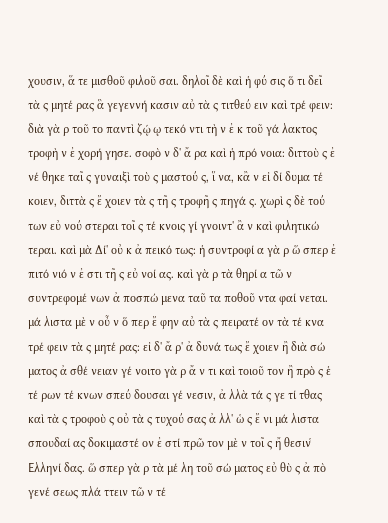χουσιν, ἅ τε μισθοῦ φιλοῦ σαι. δηλοῖ δὲ καὶ ἡ φύ σις ὅ τι δεῖ τὰ ς μητέ ρας ἃ γεγεννή κασιν αὐ τὰ ς τιτθεύ ειν καὶ τρέ φειν: διὰ γὰ ρ τοῦ το παντὶ ζῴ ῳ τεκό ντι τὴ ν ἐ κ τοῦ γά λακτος τροφὴ ν ἐ χορή γησε. σοφὸ ν δ' ἄ ρα καὶ ἡ πρό νοια: διττοὺ ς ἐ νέ θηκε ταῖ ς γυναιξὶ τοὺ ς μαστού ς, ἵ να, κἂ ν εἰ δί δυμα τέ κοιεν, διττὰ ς ἔ χοιεν τὰ ς τῆ ς τροφῆ ς πηγά ς. χωρὶ ς δὲ τού των εὐ νού στεραι τοῖ ς τέ κνοις γί γνοιντ' ἂ ν καὶ φιλητικώ τεραι. καὶ μὰ Δί' οὐ κ ἀ πεικό τως: ἡ συντροφί α γὰ ρ ὥ σπερ ἐ πιτό νιό ν ἐ στι τῆ ς εὐ νοί ας. καὶ γὰ ρ τὰ θηρί α τῶ ν συντρεφομέ νων ἀ ποσπώ μενα ταῦ τα ποθοῦ ντα φαί νεται. μά λιστα μὲ ν οὖ ν ὅ περ ἔ φην αὐ τὰ ς πειρατέ ον τὰ τέ κνα τρέ φειν τὰ ς μητέ ρας: εἰ δ' ἄ ρ' ἀ δυνά τως ἔ χοιεν ἢ διὰ σώ ματος ἀ σθέ νειαν γέ νοιτο γὰ ρ ἄ ν τι καὶ τοιοῦ τον ἢ πρὸ ς ἑ τέ ρων τέ κνων σπεύ δουσαι γέ νεσιν, ἀ λλὰ τά ς γε τί τθας καὶ τὰ ς τροφοὺ ς οὐ τὰ ς τυχού σας ἀ λλ' ὡ ς ἔ νι μά λιστα σπουδαί ας δοκιμαστέ ον ἐ στί πρῶ τον μὲ ν τοῖ ς ἤ θεσιν̔ Ελληνί δας. ὥ σπερ γὰ ρ τὰ μέ λη τοῦ σώ ματος εὐ θὺ ς ἀ πὸ γενέ σεως πλά ττειν τῶ ν τέ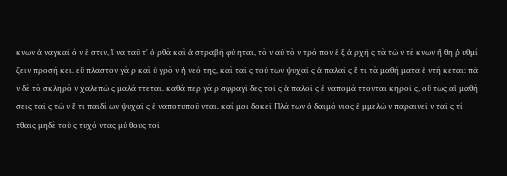κνων ἀ ναγκαῖ ό ν ἐ στιν, ἵ να ταῦ τ' ὀ ρθὰ καὶ ἀ στραβῆ φύ ηται, τὸ ν αὐ τὸ ν τρό πον ἐ ξ ἀ ρχῆ ς τὰ τῶ ν τέ κνων ἤ θη ῥ υθμί ζειν προσή κει. εὔ πλαστον γὰ ρ καὶ ὑ γρὸ ν ἡ νεό της, καὶ ταῖ ς τού των ψυχαῖ ς ἁ παλαῖ ς ἔ τι τὰ μαθή ματα ἐ ντή κεται: πᾶ ν δὲ τὸ σκληρὸ ν χαλεπῶ ς μαλά ττεται. καθά περ γὰ ρ σφραγῖ δες τοῖ ς ἁ παλοῖ ς ἐ ναπομά ττονται κηροῖ ς, οὕ τως αἱ μαθή σεις ταῖ ς τῶ ν ἔ τι παιδί ων ψυχαῖ ς ἐ ναποτυποῦ νται. καί μοι δοκεῖ Πλά των ὁ δαιμό νιος ἐ μμελῶ ν παραινεῖ ν ταῖ ς τί τθαις μηδὲ τοὺ ς τυχό ντας μύ θους τοῖ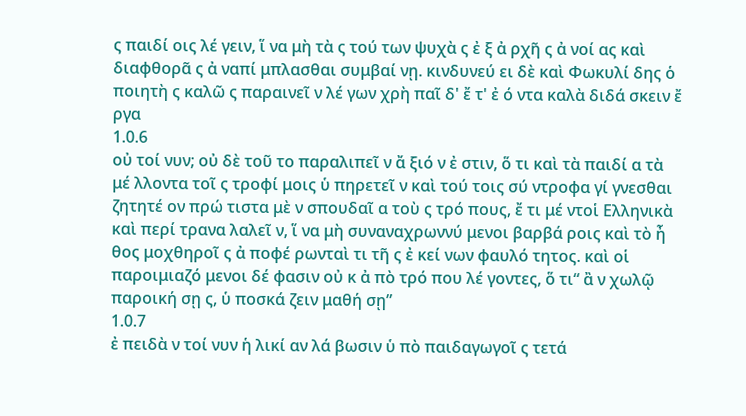ς παιδί οις λέ γειν, ἵ να μὴ τὰ ς τού των ψυχὰ ς ἐ ξ ἀ ρχῆ ς ἀ νοί ας καὶ διαφθορᾶ ς ἀ ναπί μπλασθαι συμβαί νῃ. κινδυνεύ ει δὲ καὶ Φωκυλί δης ὁ ποιητὴ ς καλῶ ς παραινεῖ ν λέ γων χρὴ παῖ δ' ἔ τ' ἐ ό ντα καλὰ διδά σκειν ἔ ργα
1.0.6
οὐ τοί νυν; οὐ δὲ τοῦ το παραλιπεῖ ν ἄ ξιό ν ἐ στιν, ὅ τι καὶ τὰ παιδί α τὰ μέ λλοντα τοῖ ς τροφί μοις ὑ πηρετεῖ ν καὶ τού τοις σύ ντροφα γί γνεσθαι ζητητέ ον πρώ τιστα μὲ ν σπουδαῖ α τοὺ ς τρό πους, ἔ τι μέ ντοἱ Ελληνικὰ καὶ περί τρανα λαλεῖ ν, ἵ να μὴ συναναχρωννύ μενοι βαρβά ροις καὶ τὸ ἦ θος μοχθηροῖ ς ἀ ποφέ ρωνταὶ τι τῆ ς ἐ κεί νων φαυλό τητος. καὶ οἱ παροιμιαζό μενοι δέ φασιν οὐ κ ἀ πὸ τρό που λέ γοντες, ὅ τι“ ἂ ν χωλῷ παροική σῃ ς, ὑ ποσκά ζειν μαθή σῃ”
1.0.7
ἐ πειδὰ ν τοί νυν ἡ λικί αν λά βωσιν ὑ πὸ παιδαγωγοῖ ς τετά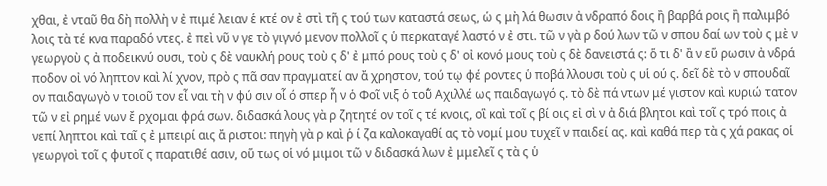χθαι, ἐ νταῦ θα δὴ πολλὴ ν ἐ πιμέ λειαν ἑ κτέ ον ἐ στὶ τῆ ς τού των καταστά σεως, ὡ ς μὴ λά θωσιν ἀ νδραπό δοις ἢ βαρβά ροις ἢ παλιμβό λοις τὰ τέ κνα παραδό ντες. ἐ πεὶ νῦ ν γε τὸ γιγνό μενον πολλοῖ ς ὑ περκαταγέ λαστό ν ἐ στι. τῶ ν γὰ ρ δού λων τῶ ν σπου δαί ων τοὺ ς μὲ ν γεωργοὺ ς ἀ ποδεικνύ ουσι, τοὺ ς δὲ ναυκλή ρους τοὺ ς δ' ἐ μπό ρους τοὺ ς δ' οἰ κονό μους τοὺ ς δὲ δανειστά ς: ὅ τι δ' ἂ ν εὕ ρωσιν ἀ νδρά ποδον οἰ νό ληπτον καὶ λί χνον, πρὸ ς πᾶ σαν πραγματεί αν ἄ χρηστον, τού τῳ φέ ροντες ὑ ποβά λλουσι τοὺ ς υἱ ού ς. δεῖ δὲ τὸ ν σπουδαῖ ον παιδαγωγὸ ν τοιοῦ τον εἶ ναι τὴ ν φύ σιν οἷ ό σπερ ἦ ν ὁ Φοῖ νιξ ὁ τοῦ̓ Αχιλλέ ως παιδαγωγό ς. τὸ δὲ πά ντων μέ γιστον καὶ κυριώ τατον τῶ ν εἰ ρημέ νων ἔ ρχομαι φρά σων. διδασκά λους γὰ ρ ζητητέ ον τοῖ ς τέ κνοις, οἳ καὶ τοῖ ς βί οις εἰ σὶ ν ἀ διά βλητοι καὶ τοῖ ς τρό ποις ἀ νεπί ληπτοι καὶ ταῖ ς ἐ μπειρί αις ἄ ριστοι: πηγὴ γὰ ρ καὶ ῥ ί ζα καλοκαγαθί ας τὸ νομί μου τυχεῖ ν παιδεί ας. καὶ καθά περ τὰ ς χά ρακας οἱ γεωργοὶ τοῖ ς φυτοῖ ς παρατιθέ ασιν, οὕ τως οἱ νό μιμοι τῶ ν διδασκά λων ἐ μμελεῖ ς τὰ ς ὑ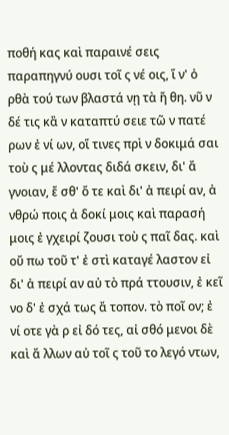ποθή κας καὶ παραινέ σεις παραπηγνύ ουσι τοῖ ς νέ οις, ἵ ν' ὀ ρθὰ τού των βλαστά νῃ τὰ ἤ θη. νῦ ν δέ τις κἂ ν καταπτύ σειε τῶ ν πατέ ρων ἐ νί ων, οἵ τινες πρὶ ν δοκιμά σαι τοὺ ς μέ λλοντας διδά σκειν, δι' ἄ γνοιαν, ἔ σθ' ὅ τε καὶ δι' ἀ πειρί αν, ἀ νθρώ ποις ἀ δοκί μοις καὶ παρασή μοις ἐ γχειρί ζουσι τοὺ ς παῖ δας. καὶ οὔ πω τοῦ τ' ἐ στὶ καταγέ λαστον εἰ δι' ἀ πειρί αν αὐ τὸ πρά ττουσιν, ἐ κεῖ νο δ' ἐ σχά τως ἄ τοπον. τὸ ποῖ ον; ἐ νί οτε γὰ ρ εἰ δό τες, αἰ σθό μενοι δὲ καὶ ἄ λλων αὐ τοῖ ς τοῦ το λεγό ντων,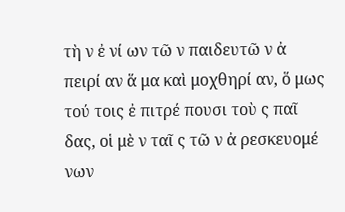τὴ ν ἐ νί ων τῶ ν παιδευτῶ ν ἀ πειρί αν ἅ μα καὶ μοχθηρί αν, ὅ μως τού τοις ἐ πιτρέ πουσι τοὺ ς παῖ δας, οἱ μὲ ν ταῖ ς τῶ ν ἀ ρεσκευομέ νων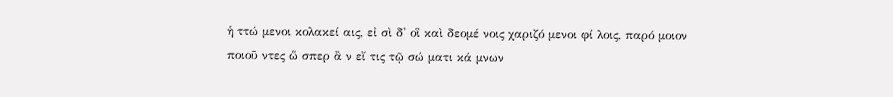ἡ ττώ μενοι κολακεί αις, εἰ σὶ δ' οἳ καὶ δεομέ νοις χαριζό μενοι φί λοις, παρό μοιον ποιοῦ ντες ὥ σπερ ἂ ν εἴ τις τῷ σώ ματι κά μνων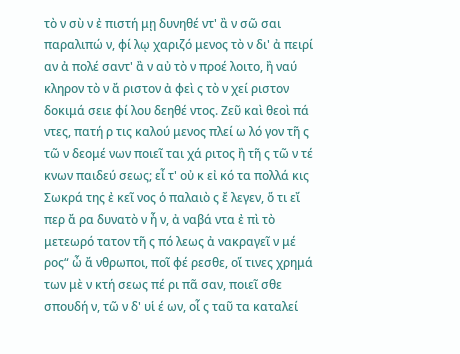τὸ ν σὺ ν ἐ πιστή μῃ δυνηθέ ντ' ἂ ν σῶ σαι παραλιπώ ν, φί λῳ χαριζό μενος τὸ ν δι' ἀ πειρί αν ἀ πολέ σαντ' ἂ ν αὐ τὸ ν προέ λοιτο, ἢ ναύ κληρον τὸ ν ἄ ριστον ἀ φεὶ ς τὸ ν χεί ριστον δοκιμά σειε φί λου δεηθέ ντος. Ζεῦ καὶ θεοὶ πά ντες, πατή ρ τις καλού μενος πλεί ω λό γον τῆ ς τῶ ν δεομέ νων ποιεῖ ται χά ριτος ἢ τῆ ς τῶ ν τέ κνων παιδεύ σεως; εἶ τ' οὐ κ εἰ κό τα πολλά κις Σωκρά της ἐ κεῖ νος ὁ παλαιὸ ς ἔ λεγεν, ὅ τι εἴ περ ἄ ρα δυνατὸ ν ἦ ν, ἀ ναβά ντα ἐ πὶ τὸ μετεωρό τατον τῆ ς πό λεως ἀ νακραγεῖ ν μέ ρος“ ὦ ἄ νθρωποι, ποῖ φέ ρεσθε, οἵ τινες χρημά των μὲ ν κτή σεως πέ ρι πᾶ σαν, ποιεῖ σθε σπουδή ν, τῶ ν δ' υἱ έ ων, οἷ ς ταῦ τα καταλεί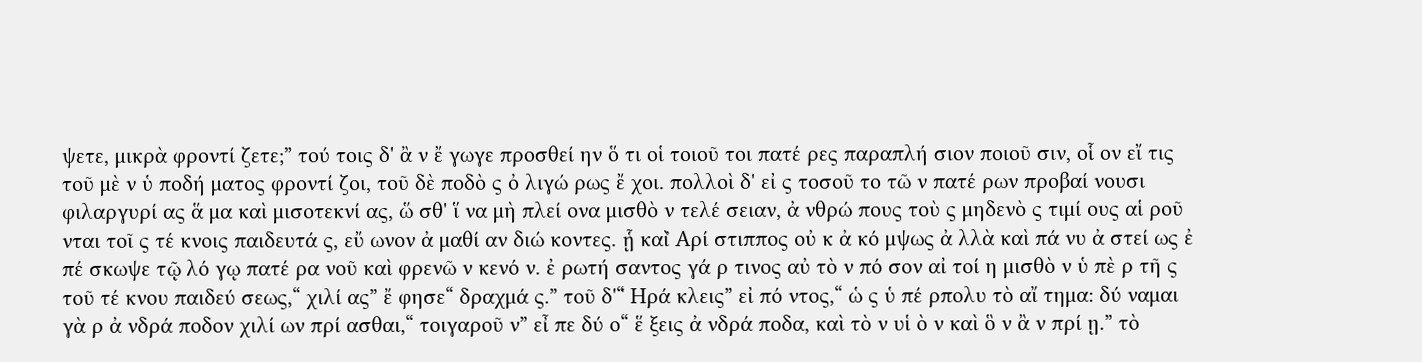ψετε, μικρὰ φροντί ζετε;” τού τοις δ' ἂ ν ἔ γωγε προσθεί ην ὅ τι οἱ τοιοῦ τοι πατέ ρες παραπλή σιον ποιοῦ σιν, οἷ ον εἴ τις τοῦ μὲ ν ὑ ποδή ματος φροντί ζοι, τοῦ δὲ ποδὸ ς ὀ λιγώ ρως ἔ χοι. πολλοὶ δ' εἰ ς τοσοῦ το τῶ ν πατέ ρων προβαί νουσι φιλαργυρί ας ἅ μα καὶ μισοτεκνί ας, ὥ σθ' ἵ να μὴ πλεί ονα μισθὸ ν τελέ σειαν, ἀ νθρώ πους τοὺ ς μηδενὸ ς τιμί ους αἱ ροῦ νται τοῖ ς τέ κνοις παιδευτά ς, εὔ ωνον ἀ μαθί αν διώ κοντες. ᾗ καὶ̓ Αρί στιππος οὐ κ ἀ κό μψως ἀ λλὰ καὶ πά νυ ἀ στεί ως ἐ πέ σκωψε τῷ λό γῳ πατέ ρα νοῦ καὶ φρενῶ ν κενό ν. ἐ ρωτή σαντος γά ρ τινος αὐ τὸ ν πό σον αἰ τοί η μισθὸ ν ὑ πὲ ρ τῆ ς τοῦ τέ κνου παιδεύ σεως,“ χιλί ας” ἔ φησε“ δραχμά ς.” τοῦ δ'“̔ Ηρά κλεις” εἰ πό ντος,“ ὡ ς ὑ πέ ρπολυ τὸ αἴ τημα: δύ ναμαι γὰ ρ ἀ νδρά ποδον χιλί ων πρί ασθαι,“ τοιγαροῦ ν” εἶ πε δύ ο“ ἕ ξεις ἀ νδρά ποδα, καὶ τὸ ν υἱ ὸ ν καὶ ὃ ν ἂ ν πρί ῃ.” τὸ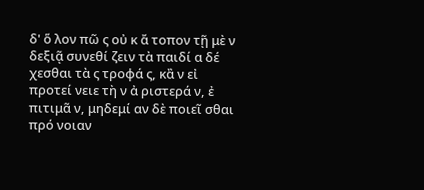δ' ὅ λον πῶ ς οὐ κ ἄ τοπον τῇ μὲ ν δεξιᾷ συνεθί ζειν τὰ παιδί α δέ χεσθαι τὰ ς τροφά ς, κἂ ν εἰ προτεί νειε τὴ ν ἀ ριστερά ν, ἐ πιτιμᾶ ν, μηδεμί αν δὲ ποιεῖ σθαι πρό νοιαν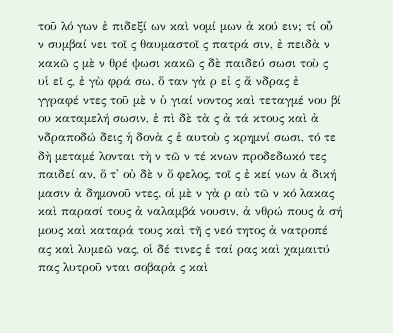τοῦ λό γων ἐ πιδεξί ων καὶ νομί μων ἀ κού ειν; τί οὖ ν συμβαί νει τοῖ ς θαυμαστοῖ ς πατρά σιν, ἐ πειδὰ ν κακῶ ς μὲ ν θρέ ψωσι κακῶ ς δὲ παιδεύ σωσι τοὺ ς υἱ εῖ ς, ἐ γὼ φρά σω. ὅ ταν γὰ ρ εἰ ς ἄ νδρας ἐ γγραφέ ντες τοῦ μὲ ν ὑ γιαί νοντος καὶ τεταγμέ νου βί ου καταμελή σωσιν, ἐ πὶ δὲ τὰ ς ἀ τά κτους καὶ ἀ νδραποδώ δεις ἡ δονὰ ς ἑ αυτοὺ ς κρημνί σωσι, τό τε δὴ μεταμέ λονται τὴ ν τῶ ν τέ κνων προδεδωκό τες παιδεί αν, ὅ τ' οὐ δὲ ν ὄ φελος, τοῖ ς ἐ κεί νων ἀ δική μασιν ἀ δημονοῦ ντες. οἱ μὲ ν γὰ ρ αὐ τῶ ν κό λακας καὶ παρασί τους ἀ ναλαμβά νουσιν, ἀ νθρώ πους ἀ σή μους καὶ καταρά τους καὶ τῆ ς νεό τητος ἀ νατροπέ ας καὶ λυμεῶ νας, οἱ δέ τινες ἑ ταί ρας καὶ χαμαιτύ πας λυτροῦ νται σοβαρὰ ς καὶ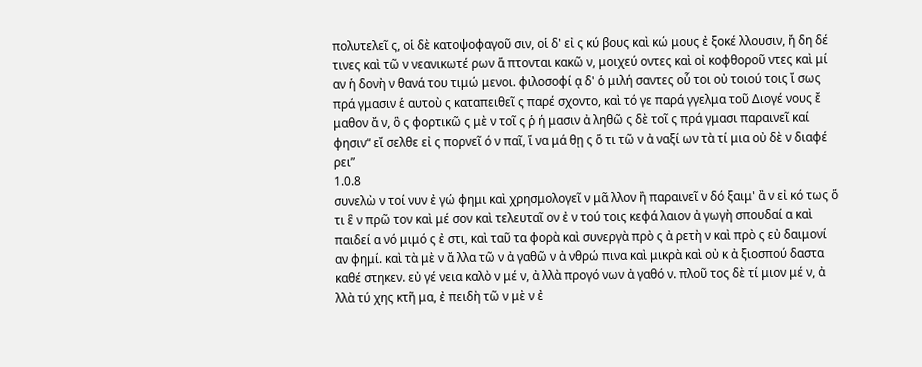πολυτελεῖ ς, οἱ δὲ κατοψοφαγοῦ σιν, οἱ δ' εἰ ς κύ βους καὶ κώ μους ἐ ξοκέ λλουσιν, ἤ δη δέ τινες καὶ τῶ ν νεανικωτέ ρων ἅ πτονται κακῶ ν, μοιχεύ οντες καὶ οἰ κοφθοροῦ ντες καὶ μί αν ἡ δονὴ ν θανά του τιμώ μενοι. φιλοσοφί ᾳ δ' ὁ μιλή σαντες οὗ τοι οὐ τοιού τοις ἴ σως πρά γμασιν ἑ αυτοὺ ς καταπειθεῖ ς παρέ σχοντο, καὶ τό γε παρά γγελμα τοῦ Διογέ νους ἔ μαθον ἄ ν, ὃ ς φορτικῶ ς μὲ ν τοῖ ς ῥ ή μασιν ἀ ληθῶ ς δὲ τοῖ ς πρά γμασι παραινεῖ καί φησιν“ εἴ σελθε εἰ ς πορνεῖ ό ν παῖ, ἵ να μά θῃ ς ὅ τι τῶ ν ἀ ναξί ων τὰ τί μια οὐ δὲ ν διαφέ ρει”
1.0.8
συνελὼ ν τοί νυν ἐ γώ φημι καὶ χρησμολογεῖ ν μᾶ λλον ἢ παραινεῖ ν δό ξαιμ' ἂ ν εἰ κό τως ὅ τι ἓ ν πρῶ τον καὶ μέ σον καὶ τελευταῖ ον ἐ ν τού τοις κεφά λαιον ἀ γωγὴ σπουδαί α καὶ παιδεί α νό μιμό ς ἐ στι, καὶ ταῦ τα φορὰ καὶ συνεργὰ πρὸ ς ἀ ρετὴ ν καὶ πρὸ ς εὐ δαιμονί αν φημί. καὶ τὰ μὲ ν ἄ λλα τῶ ν ἀ γαθῶ ν ἀ νθρώ πινα καὶ μικρὰ καὶ οὐ κ ἀ ξιοσπού δαστα καθέ στηκεν. εὐ γέ νεια καλὸ ν μέ ν, ἀ λλὰ προγό νων ἀ γαθό ν. πλοῦ τος δὲ τί μιον μέ ν, ἀ λλὰ τύ χης κτῆ μα, ἐ πειδὴ τῶ ν μὲ ν ἐ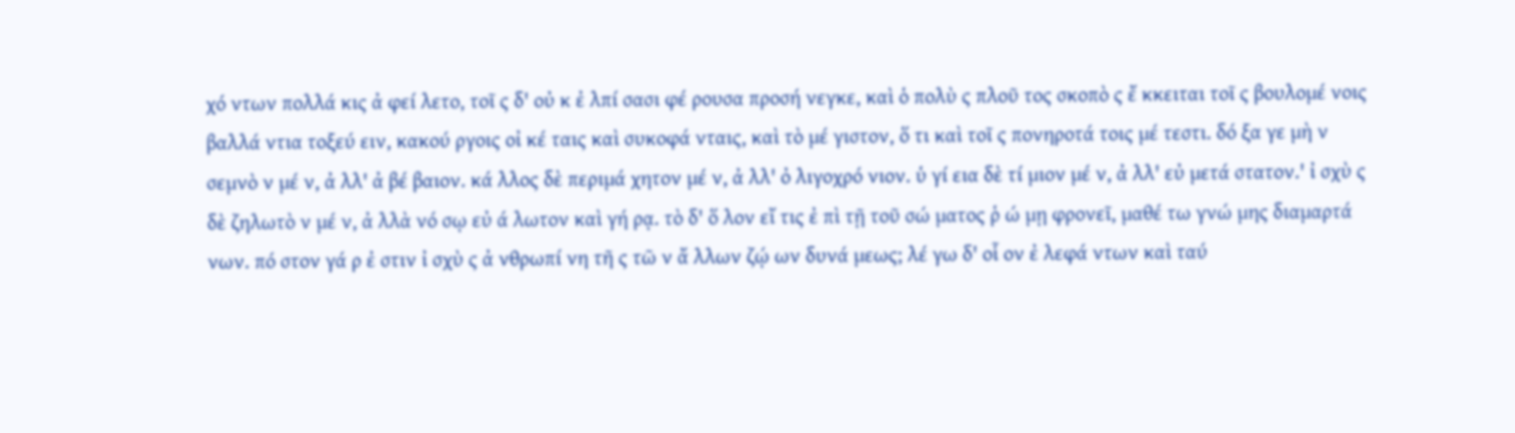χό ντων πολλά κις ἀ φεί λετο, τοῖ ς δ' οὐ κ ἐ λπί σασι φέ ρουσα προσή νεγκε, καὶ ὁ πολὺ ς πλοῦ τος σκοπὸ ς ἔ κκειται τοῖ ς βουλομέ νοις βαλλά ντια τοξεύ ειν, κακού ργοις οἰ κέ ταις καὶ συκοφά νταις, καὶ τὸ μέ γιστον, ὅ τι καὶ τοῖ ς πονηροτά τοις μέ τεστι. δό ξα γε μὴ ν σεμνὸ ν μέ ν, ἀ λλ' ἀ βέ βαιον. κά λλος δὲ περιμά χητον μέ ν, ἀ λλ' ὀ λιγοχρό νιον. ὑ γί εια δὲ τί μιον μέ ν, ἀ λλ' εὐ μετά στατον.' ἰ σχὺ ς δὲ ζηλωτὸ ν μέ ν, ἀ λλὰ νό σῳ εὐ ά λωτον καὶ γή ρᾳ. τὸ δ' ὅ λον εἴ τις ἐ πὶ τῇ τοῦ σώ ματος ῥ ώ μῃ φρονεῖ, μαθέ τω γνώ μης διαμαρτά νων. πό στον γά ρ ἐ στιν ἰ σχὺ ς ἀ νθρωπί νη τῆ ς τῶ ν ἄ λλων ζῴ ων δυνά μεως; λέ γω δ' οἷ ον ἐ λεφά ντων καὶ ταύ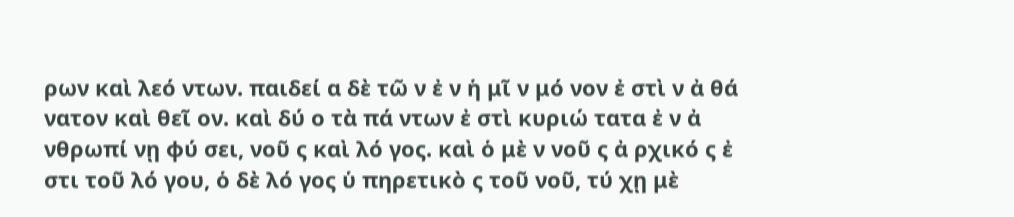ρων καὶ λεό ντων. παιδεί α δὲ τῶ ν ἐ ν ἡ μῖ ν μό νον ἐ στὶ ν ἀ θά νατον καὶ θεῖ ον. καὶ δύ ο τὰ πά ντων ἐ στὶ κυριώ τατα ἐ ν ἀ νθρωπί νῃ φύ σει, νοῦ ς καὶ λό γος. καὶ ὁ μὲ ν νοῦ ς ἀ ρχικό ς ἐ στι τοῦ λό γου, ὁ δὲ λό γος ὑ πηρετικὸ ς τοῦ νοῦ, τύ χῃ μὲ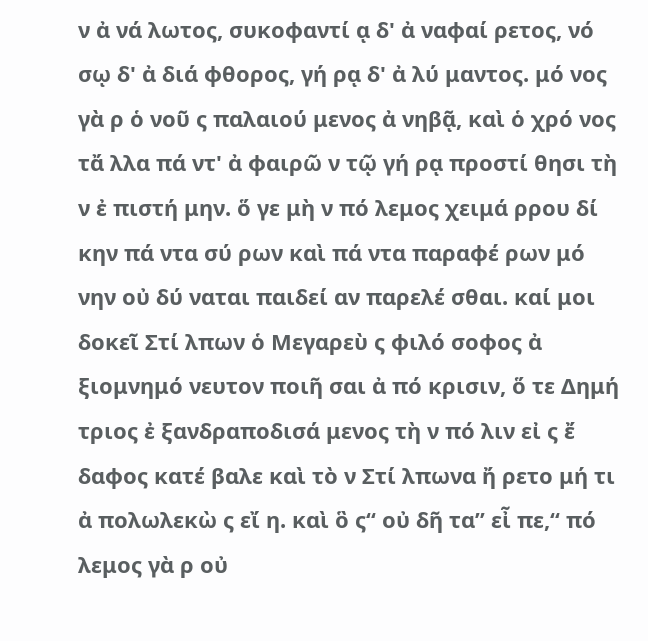ν ἀ νά λωτος, συκοφαντί ᾳ δ' ἀ ναφαί ρετος, νό σῳ δ' ἀ διά φθορος, γή ρᾳ δ' ἀ λύ μαντος. μό νος γὰ ρ ὁ νοῦ ς παλαιού μενος ἀ νηβᾷ, καὶ ὁ χρό νος τἄ λλα πά ντ' ἀ φαιρῶ ν τῷ γή ρᾳ προστί θησι τὴ ν ἐ πιστή μην. ὅ γε μὴ ν πό λεμος χειμά ρρου δί κην πά ντα σύ ρων καὶ πά ντα παραφέ ρων μό νην οὐ δύ ναται παιδεί αν παρελέ σθαι. καί μοι δοκεῖ Στί λπων ὁ Μεγαρεὺ ς φιλό σοφος ἀ ξιομνημό νευτον ποιῆ σαι ἀ πό κρισιν, ὅ τε Δημή τριος ἐ ξανδραποδισά μενος τὴ ν πό λιν εἰ ς ἔ δαφος κατέ βαλε καὶ τὸ ν Στί λπωνα ἤ ρετο μή τι ἀ πολωλεκὼ ς εἴ η. καὶ ὃ ς“ οὐ δῆ τα” εἶ πε,“ πό λεμος γὰ ρ οὐ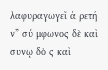λαφυραγωγεῖ ἀ ρετή ν” σύ μφωνος δὲ καὶ συνῳ δὸ ς καὶ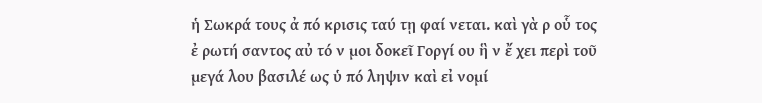ἡ Σωκρά τους ἀ πό κρισις ταύ τῃ φαί νεται. καὶ γὰ ρ οὗ τος ἐ ρωτή σαντος αὐ τό ν μοι δοκεῖ Γοργί ου ἣ ν ἔ χει περὶ τοῦ μεγά λου βασιλέ ως ὑ πό ληψιν καὶ εἰ νομί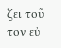ζει τοῦ τον εὐ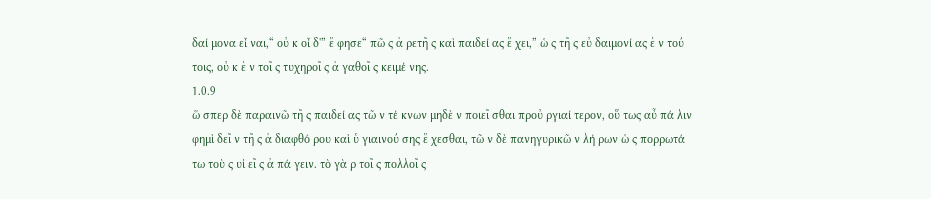δαί μονα εἶ ναι,“ οὐ κ οἶ δ'” ἔ φησε“ πῶ ς ἀ ρετῆ ς καὶ παιδεί ας ἔ χει,” ὡ ς τῆ ς εὐ δαιμονί ας ἐ ν τού τοις, οὐ κ ἐ ν τοῖ ς τυχηροῖ ς ἀ γαθοῖ ς κειμέ νης.
1.0.9
ὥ σπερ δὲ παραινῶ τῆ ς παιδεί ας τῶ ν τέ κνων μηδὲ ν ποιεῖ σθαι προὐ ργιαί τερον, οὕ τως αὖ πά λιν φημὶ δεῖ ν τῆ ς ἀ διαφθό ρου καὶ ὑ γιαινού σης ἔ χεσθαι, τῶ ν δὲ πανηγυρικῶ ν λή ρων ὡ ς πορρωτά τω τοὺ ς υἱ εῖ ς ἀ πά γειν. τὸ γὰ ρ τοῖ ς πολλοῖ ς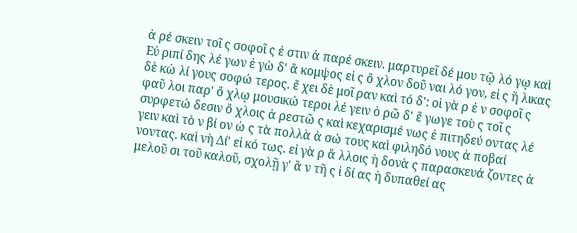ἀ ρέ σκειν τοῖ ς σοφοῖ ς ἐ στιν ἀ παρέ σκειν. μαρτυρεῖ δέ μου τῷ λό γῳ καὶ Εὐ ριπί δης λέ γων ἐ γὼ δ' ἄ κομψος εἰ ς ὄ χλον δοῦ ναι λό γον, εἰ ς ἥ λικας δὲ κὠ λί γους σοφώ τερος. ἔ χει δὲ μοῖ ραν καὶ τό δ': οἱ γὰ ρ ἐ ν σοφοῖ ς φαῦ λοι παρ' ὄ χλῳ μουσικώ τεροι λέ γειν ὁ ρῶ δ' ἔ γωγε τοὺ ς τοῖ ς συρφετώ δεσιν ὄ χλοις ἀ ρεστῶ ς καὶ κεχαρισμέ νως ἐ πιτηδεύ οντας λέ γειν καὶ τὸ ν βί ον ὡ ς τὰ πολλὰ ἀ σώ τους καὶ φιληδό νους ἀ ποβαί νοντας. καὶ νὴ Δί' εἰ κό τως. εἰ γὰ ρ ἄ λλοις ἡ δονὰ ς παρασκευά ζοντες ἀ μελοῦ σι τοῦ καλοῦ, σχολῇ γ' ἂ ν τῆ ς ἰ δί ας ἡ δυπαθεί ας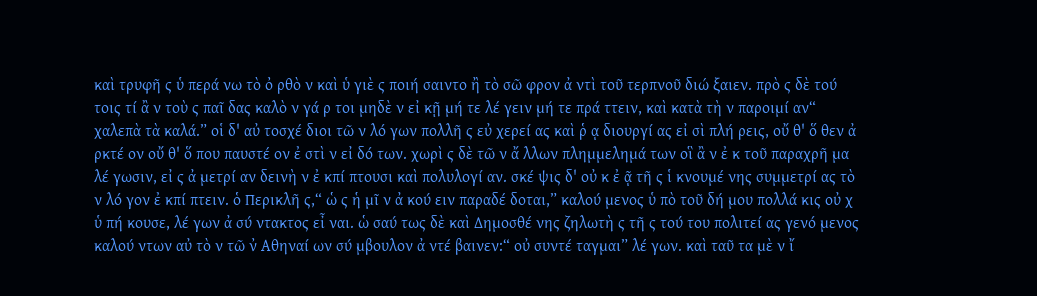καὶ τρυφῆ ς ὑ περά νω τὸ ὀ ρθὸ ν καὶ ὑ γιὲ ς ποιή σαιντο ἢ τὸ σῶ φρον ἀ ντὶ τοῦ τερπνοῦ διώ ξαιεν. πρὸ ς δὲ τού τοις τί ἂ ν τοὺ ς παῖ δας καλὸ ν γά ρ τοι μηδὲ ν εἰ κῇ μή τε λέ γειν μή τε πρά ττειν, καὶ κατὰ τὴ ν παροιμί αν“ χαλεπὰ τὰ καλά.” οἱ δ' αὐ τοσχέ διοι τῶ ν λό γων πολλῆ ς εὐ χερεί ας καὶ ῥ ᾳ διουργί ας εἰ σὶ πλή ρεις, οὔ θ' ὅ θεν ἀ ρκτέ ον οὔ θ' ὅ που παυστέ ον ἐ στὶ ν εἰ δό των. χωρὶ ς δὲ τῶ ν ἄ λλων πλημμελημά των οἳ ἂ ν ἐ κ τοῦ παραχρῆ μα λέ γωσιν, εἰ ς ἀ μετρί αν δεινὴ ν ἐ κπί πτουσι καὶ πολυλογί αν. σκέ ψις δ' οὐ κ ἐ ᾷ τῆ ς ἱ κνουμέ νης συμμετρί ας τὸ ν λό γον ἐ κπί πτειν. ὁ Περικλῆ ς,“ ὡ ς ἡ μῖ ν ἀ κού ειν παραδέ δοται,” καλού μενος ὑ πὸ τοῦ δή μου πολλά κις οὐ χ ὑ πή κουσε, λέ γων ἀ σύ ντακτος εἶ ναι. ὡ σαύ τως δὲ καὶ Δημοσθέ νης ζηλωτὴ ς τῆ ς τού του πολιτεί ας γενό μενος καλού ντων αὐ τὸ ν τῶ ν̓ Αθηναί ων σύ μβουλον ἀ ντέ βαινεν:“ οὐ συντέ ταγμαι” λέ γων. καὶ ταῦ τα μὲ ν ἴ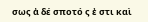σως ἀ δέ σποτό ς ἐ στι καὶ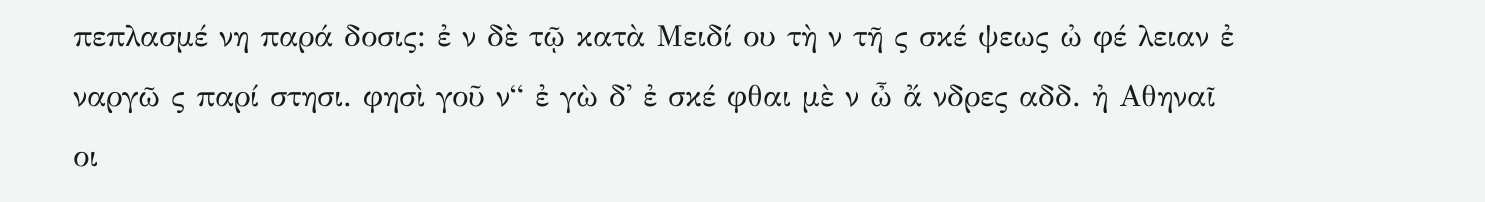πεπλασμέ νη παρά δοσις: ἐ ν δὲ τῷ κατὰ Μειδί ου τὴ ν τῆ ς σκέ ψεως ὠ φέ λειαν ἐ ναργῶ ς παρί στησι. φησὶ γοῦ ν“ ἐ γὼ δ' ἐ σκέ φθαι μὲ ν ὦ ἄ νδρες αδδ. ἠ Αθηναῖ οι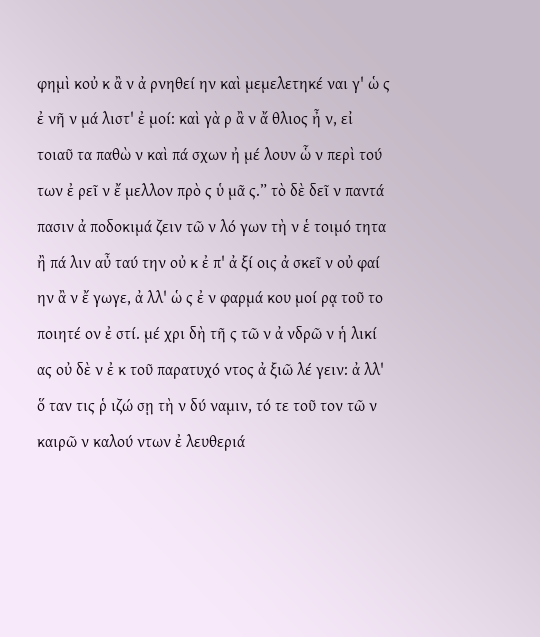φημὶ κοὐ κ ἂ ν ἀ ρνηθεί ην καὶ μεμελετηκέ ναι γ' ὡ ς ἐ νῆ ν μά λιστ' ἐ μοί: καὶ γὰ ρ ἂ ν ἄ θλιος ἦ ν, εἰ τοιαῦ τα παθὼ ν καὶ πά σχων ἠ μέ λουν ὧ ν περὶ τού των ἐ ρεῖ ν ἔ μελλον πρὸ ς ὑ μᾶ ς.” τὸ δὲ δεῖ ν παντά πασιν ἀ ποδοκιμά ζειν τῶ ν λό γων τὴ ν ἑ τοιμό τητα ἢ πά λιν αὖ ταύ την οὐ κ ἐ π' ἀ ξί οις ἀ σκεῖ ν οὐ φαί ην ἂ ν ἔ γωγε, ἀ λλ' ὡ ς ἐ ν φαρμά κου μοί ρᾳ τοῦ το ποιητέ ον ἐ στί. μέ χρι δὴ τῆ ς τῶ ν ἀ νδρῶ ν ἡ λικί ας οὐ δὲ ν ἐ κ τοῦ παρατυχό ντος ἀ ξιῶ λέ γειν: ἀ λλ' ὅ ταν τις ῥ ιζώ σῃ τὴ ν δύ ναμιν, τό τε τοῦ τον τῶ ν καιρῶ ν καλού ντων ἐ λευθεριά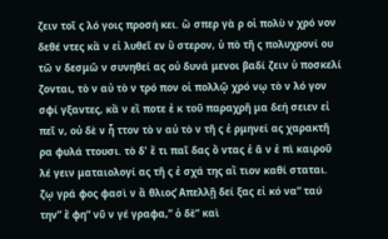ζειν τοῖ ς λό γοις προσή κει. ὥ σπερ γὰ ρ οἱ πολὺ ν χρό νον δεθέ ντες κἂ ν εἰ λυθεῖ εν ὕ στερον, ὑ πὸ τῆ ς πολυχρονί ου τῶ ν δεσμῶ ν συνηθεί ας οὐ δυνά μενοι βαδί ζειν ὑ ποσκελί ζονται, τὸ ν αὐ τὸ ν τρό πον οἱ πολλῷ χρό νῳ τὸ ν λό γον σφί γξαντες, κἂ ν εἴ ποτε ἐ κ τοῦ παραχρῆ μα δεή σειεν εἰ πεῖ ν, οὐ δὲ ν ἧ ττον τὸ ν αὐ τὸ ν τῆ ς ἑ ρμηνεί ας χαρακτῆ ρα φυλά ττουσι. τὸ δ' ἔ τι παῖ δας ὄ ντας ἐ ᾶ ν ἐ πὶ καιροῦ λέ γειν ματαιολογί ας τῆ ς ἐ σχά της αἴ τιον καθί σταται. ζῳ γρά φος φασὶ ν ἄ θλιος̓ Απελλῇ δεί ξας εἰ κό να“ ταύ την” ἔ φη“ νῦ ν γέ γραφα,” ὁ δὲ“ καὶ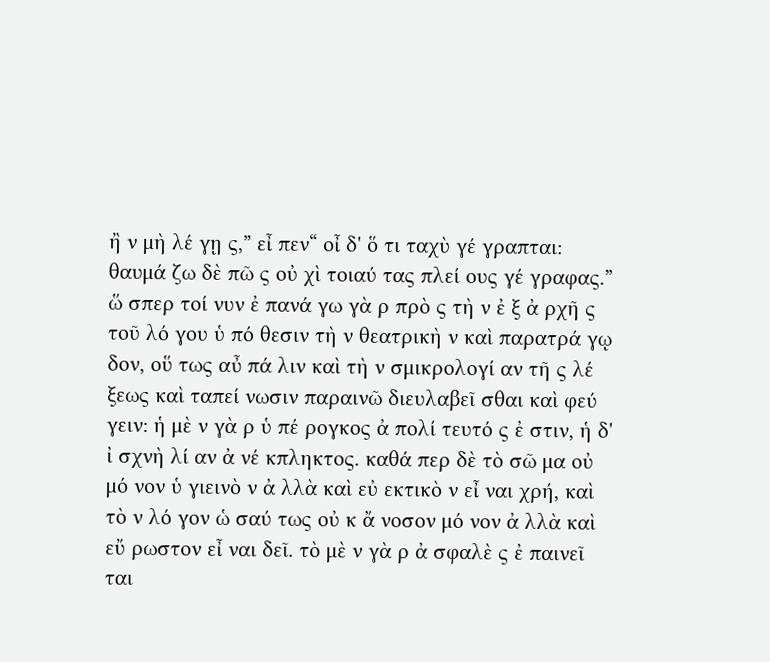ἢ ν μὴ λέ γῃ ς,” εἶ πεν“ οἶ δ' ὅ τι ταχὺ γέ γραπται: θαυμά ζω δὲ πῶ ς οὐ χὶ τοιαύ τας πλεί ους γέ γραφας.” ὥ σπερ τοί νυν ἐ πανά γω γὰ ρ πρὸ ς τὴ ν ἐ ξ ἀ ρχῆ ς τοῦ λό γου ὑ πό θεσιν τὴ ν θεατρικὴ ν καὶ παρατρά γῳ δον, οὕ τως αὖ πά λιν καὶ τὴ ν σμικρολογί αν τῆ ς λέ ξεως καὶ ταπεί νωσιν παραινῶ διευλαβεῖ σθαι καὶ φεύ γειν: ἡ μὲ ν γὰ ρ ὑ πέ ρογκος ἀ πολί τευτό ς ἐ στιν, ἡ δ' ἰ σχνὴ λί αν ἀ νέ κπληκτος. καθά περ δὲ τὸ σῶ μα οὐ μό νον ὑ γιεινὸ ν ἀ λλὰ καὶ εὐ εκτικὸ ν εἶ ναι χρή, καὶ τὸ ν λό γον ὡ σαύ τως οὐ κ ἄ νοσον μό νον ἀ λλὰ καὶ εὔ ρωστον εἶ ναι δεῖ. τὸ μὲ ν γὰ ρ ἀ σφαλὲ ς ἐ παινεῖ ται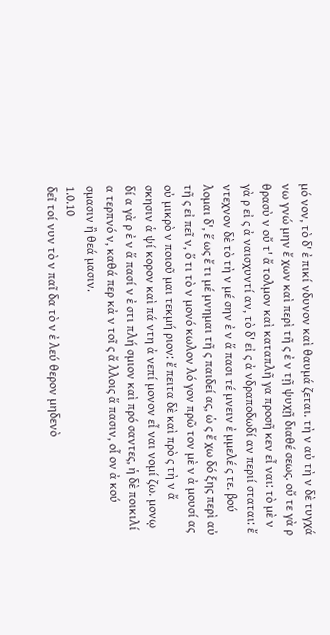μό νον, τὸ δ' ἐ πικί νδυνον καὶ θαυμά ζεται. τὴ ν αὐ τὴ ν δὲ τυγχά νω γνώ μην ἔ χων καὶ περὶ τῆ ς ἐ ν τῇ ψυχῇ διαθέ σεως. οὔ τε γὰ ρ θρασὺ ν οὔ τ' ἄ τολμον καὶ καταπλῆ γα προσῆ κεν εἶ ναι: τὸ μὲ ν γὰ ρ εἰ ς ἀ ναισχυντί αν, τὸ δ' εἰ ς ἀ νδραποδωδί αν περιί σταται: ἔ ντεχνον δὲ τὸ τὴ ν μέ σην ἐ ν ἅ πασι τέ μνειν ἐ μμελέ ς τε. βού λομαι δ', ἕ ως ἔ τι μέ μνημαι τῆ ς παιδεί ας, ὡ ς ἔ χω δό ξης περὶ αὐ τῆ ς εἰ πεῖ ν, ὅ τι τὸ ν μονό κωλον λό γον πρῶ τον μὲ ν ἀ μουσί ας οὐ μικρὸ ν ποιοῦ μαι τεκμή ριον: ἔ πειτα δὲ καὶ πρὸ ς τὴ ν ἄ σκησιν ἁ ψί κορον καὶ πά ντη ἀ νεπί μονον εἶ ναι νομί ζω. μονῳ δί α γὰ ρ ἐ ν ἅ πασί ν ἐ στι πλή σμιον καὶ πρό σαντες, ἡ δὲ ποικιλί α τερπνό ν, καθά περ κἀ ν τοῖ ς ἄ λλοις ἅ πασιν, οἷ ον ἀ κού σμασιν ἢ θεά μασιν.
1.0.10
δεῖ τοί νυν τὸ ν παῖ δα τὸ ν ἐ λεύ θερον μηδενὸ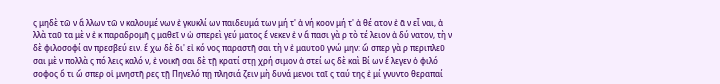ς μηδὲ τῶ ν ἄ λλων τῶ ν καλουμέ νων ἐ γκυκλί ων παιδευμά των μή τ' ἀ νή κοον μή τ' ἀ θέ ατον ἐ ᾶ ν εἶ ναι, ἀ λλὰ ταῦ τα μὲ ν ἐ κ παραδρομῆ ς μαθεῖ ν ὡ σπερεὶ γεύ ματος ἕ νεκεν ἐ ν ἅ πασι γὰ ρ τὸ τέ λειον ἀ δύ νατον, τὴ ν δὲ φιλοσοφί αν πρεσβεύ ειν. ἔ χω δὲ δι' εἰ κό νος παραστῆ σαι τὴ ν ἐ μαυτοῦ γνώ μην: ὥ σπερ γὰ ρ περιπλεῦ σαι μὲ ν πολλὰ ς πό λεις καλό ν, ἐ νοικῆ σαι δὲ τῇ κρατί στῃ χρή σιμον ἀ στεί ως δὲ καὶ Βί ων ἔ λεγεν ὁ φιλό σοφος ὅ τι ὥ σπερ οἱ μνηστῆ ρες τῇ Πηνελό πῃ πλησιά ζειν μὴ δυνά μενοι ταῖ ς ταύ της ἐ μί γνυντο θεραπαί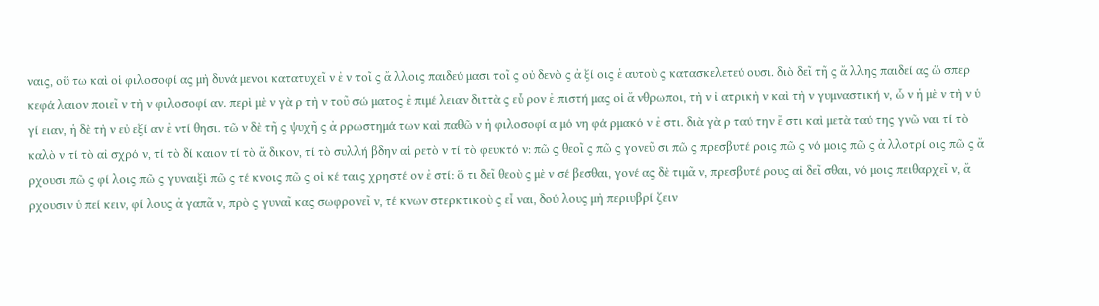ναις, οὕ τω καὶ οἱ φιλοσοφί ας μὴ δυνά μενοι κατατυχεῖ ν ἐ ν τοῖ ς ἄ λλοις παιδεύ μασι τοῖ ς οὐ δενὸ ς ἀ ξί οις ἑ αυτοὺ ς κατασκελετεύ ουσι. διὸ δεῖ τῆ ς ἄ λλης παιδεί ας ὥ σπερ κεφά λαιον ποιεῖ ν τὴ ν φιλοσοφί αν. περὶ μὲ ν γὰ ρ τὴ ν τοῦ σώ ματος ἐ πιμέ λειαν διττὰ ς εὗ ρον ἐ πιστή μας οἱ ἄ νθρωποι, τὴ ν ἰ ατρικὴ ν καὶ τὴ ν γυμναστική ν, ὧ ν ἡ μὲ ν τὴ ν ὑ γί ειαν, ἡ δὲ τὴ ν εὐ εξί αν ἐ ντί θησι. τῶ ν δὲ τῆ ς ψυχῆ ς ἀ ρρωστημά των καὶ παθῶ ν ἡ φιλοσοφί α μό νη φά ρμακό ν ἐ στι. διὰ γὰ ρ ταύ την ἔ στι καὶ μετὰ ταύ της γνῶ ναι τί τὸ καλὸ ν τί τὸ αἰ σχρό ν, τί τὸ δί καιον τί τὸ ἄ δικον, τί τὸ συλλή βδην αἱ ρετὸ ν τί τὸ φευκτό ν: πῶ ς θεοῖ ς πῶ ς γονεῦ σι πῶ ς πρεσβυτέ ροις πῶ ς νό μοις πῶ ς ἀ λλοτρί οις πῶ ς ἄ ρχουσι πῶ ς φί λοις πῶ ς γυναιξὶ πῶ ς τέ κνοις πῶ ς οἰ κέ ταις χρηστέ ον ἐ στί: ὅ τι δεῖ θεοὺ ς μὲ ν σέ βεσθαι, γονέ ας δὲ τιμᾶ ν, πρεσβυτέ ρους αἰ δεῖ σθαι, νό μοις πειθαρχεῖ ν, ἄ ρχουσιν ὑ πεί κειν, φί λους ἀ γαπᾶ ν, πρὸ ς γυναῖ κας σωφρονεῖ ν, τέ κνων στερκτικοὺ ς εἶ ναι, δού λους μὴ περιυβρί ζειν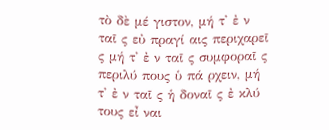τὸ δὲ μέ γιστον, μή τ' ἐ ν ταῖ ς εὐ πραγί αις περιχαρεῖ ς μή τ' ἐ ν ταῖ ς συμφοραῖ ς περιλύ πους ὑ πά ρχειν, μή τ' ἐ ν ταῖ ς ἡ δοναῖ ς ἐ κλύ τους εἶ ναι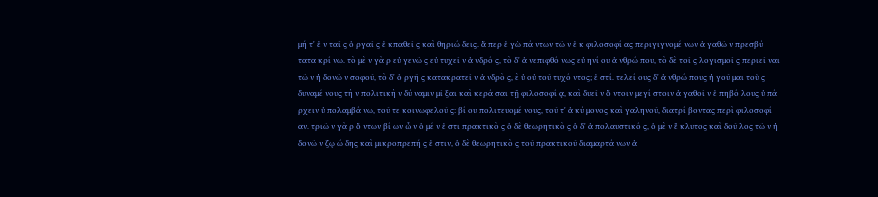μή τ' ἐ ν ταῖ ς ὀ ργαῖ ς ἐ κπαθεῖ ς καὶ θηριώ δεις. ἅ περ ἐ γὼ πά ντων τῶ ν ἐ κ φιλοσοφί ας περιγιγνομέ νων ἀ γαθῶ ν πρεσβύ τατα κρί νω. τὸ μὲ ν γὰ ρ εὐ γενῶ ς εὐ τυχεῖ ν ἀ νδρό ς, τὸ δ' ἀ νεπιφθό νως εὐ ηνί ου ἀ νθρώ που, τὸ δὲ τοῖ ς λογισμοῖ ς περιεῖ ναι τῶ ν ἡ δονῶ ν σοφοῦ, τὸ δ' ὀ ργῆ ς κατακρατεῖ ν ἀ νδρὸ ς, ὲ ὑ οὐ τοῦ τυχό ντος; ἐ στί. τελεί ους δ' ἀ νθρώ πους ἡ γοῦ μαι τοὺ ς δυναμέ νους τὴ ν πολιτικὴ ν δύ ναμιν μῖ ξαι καὶ κερά σαι τῇ φιλοσοφί ᾳ, καὶ δυεῖ ν ὄ ντοιν μεγί στοιν ἀ γαθοῖ ν ἐ πηβό λους ὑ πά ρχειν ὑ πολαμβά νω, τοῦ τε κοινωφελοῦ ς: βί ου πολιτευομέ νους, τοῦ τ' ἀ κύ μονος καὶ γαληνοῦ, διατρί βοντας περὶ φιλοσοφί αν. τριῶ ν γὰ ρ ὄ ντων βί ων ὧ ν ὁ μέ ν ἐ στι πρακτικὸ ς ὁ δὲ θεωρητικὸ ς ὁ δ' ἀ πολαυστικό ς, ὁ μὲ ν ἔ κλυτος καὶ δοῦ λος τῶ ν ἡ δονῶ ν ζῳ ώ δης καὶ μικροπρεπή ς ἐ στιν, ὁ δὲ θεωρητικὸ ς τοῦ πρακτικοῦ διαμαρτά νων ἀ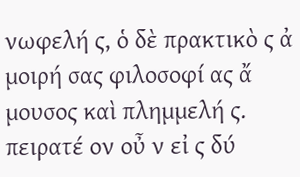νωφελή ς, ὁ δὲ πρακτικὸ ς ἀ μοιρή σας φιλοσοφί ας ἄ μουσος καὶ πλημμελή ς. πειρατέ ον οὖ ν εἰ ς δύ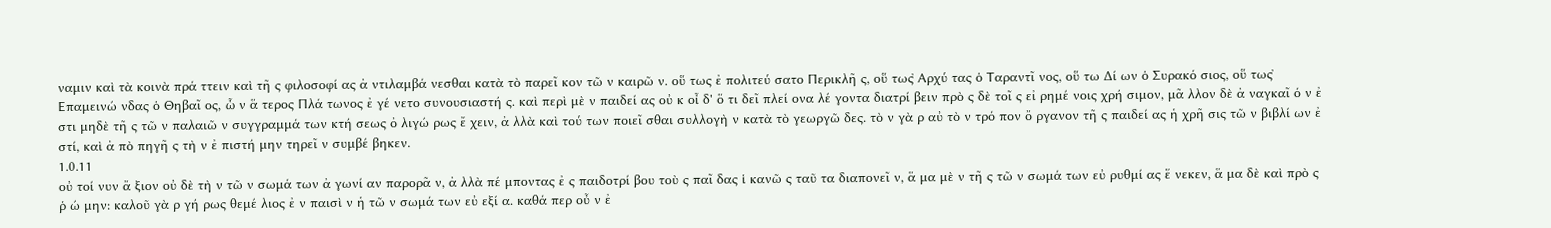ναμιν καὶ τὰ κοινὰ πρά ττειν καὶ τῆ ς φιλοσοφί ας ἀ ντιλαμβά νεσθαι κατὰ τὸ παρεῖ κον τῶ ν καιρῶ ν. οὕ τως ἐ πολιτεύ σατο Περικλῆ ς, οὕ τως̓ Αρχύ τας ὁ Ταραντῖ νος, οὕ τω Δί ων ὁ Συρακό σιος, οὕ τως̓ Επαμεινώ νδας ὁ Θηβαῖ ος, ὧ ν ἅ τερος Πλά τωνος ἐ γέ νετο συνουσιαστή ς. καὶ περὶ μὲ ν παιδεί ας οὐ κ οἶ δ' ὅ τι δεῖ πλεί ονα λέ γοντα διατρί βειν πρὸ ς δὲ τοῖ ς εἰ ρημέ νοις χρή σιμον, μᾶ λλον δὲ ἀ ναγκαῖ ό ν ἐ στι μηδὲ τῆ ς τῶ ν παλαιῶ ν συγγραμμά των κτή σεως ὀ λιγώ ρως ἔ χειν, ἀ λλὰ καὶ τού των ποιεῖ σθαι συλλογὴ ν κατὰ τὸ γεωργῶ δες. τὸ ν γὰ ρ αὐ τὸ ν τρό πον ὄ ργανον τῆ ς παιδεί ας ἡ χρῆ σις τῶ ν βιβλί ων ἐ στί, καὶ ἀ πὸ πηγῆ ς τὴ ν ἐ πιστή μην τηρεῖ ν συμβέ βηκεν.
1.0.11
οὐ τοί νυν ἄ ξιον οὐ δὲ τὴ ν τῶ ν σωμά των ἀ γωνί αν παρορᾶ ν, ἀ λλὰ πέ μποντας ἐ ς παιδοτρί βου τοὺ ς παῖ δας ἱ κανῶ ς ταῦ τα διαπονεῖ ν, ἅ μα μὲ ν τῆ ς τῶ ν σωμά των εὐ ρυθμί ας ἕ νεκεν, ἅ μα δὲ καὶ πρὸ ς ῥ ώ μην: καλοῦ γὰ ρ γή ρως θεμέ λιος ἐ ν παισὶ ν ἡ τῶ ν σωμά των εὐ εξί α. καθά περ οὖ ν ἐ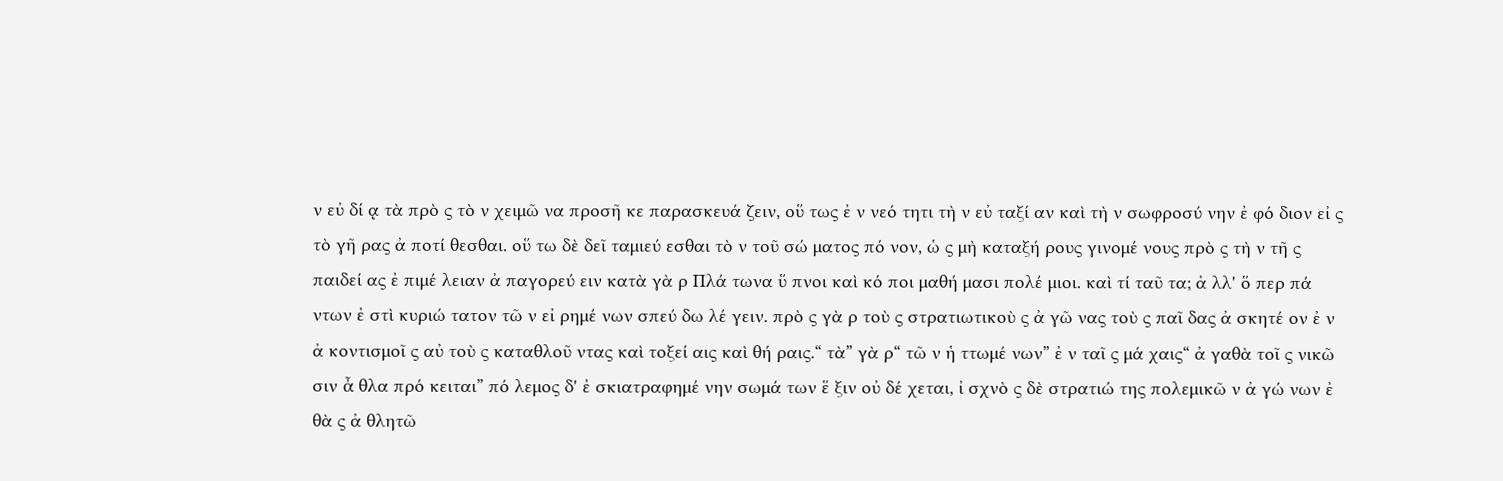ν εὐ δί ᾳ τὰ πρὸ ς τὸ ν χειμῶ να προσῆ κε παρασκευά ζειν, οὕ τως ἐ ν νεό τητι τὴ ν εὐ ταξί αν καὶ τὴ ν σωφροσύ νην ἐ φό διον εἰ ς τὸ γῆ ρας ἀ ποτί θεσθαι. οὕ τω δὲ δεῖ ταμιεύ εσθαι τὸ ν τοῦ σώ ματος πό νον, ὡ ς μὴ καταξή ρους γινομέ νους πρὸ ς τὴ ν τῆ ς παιδεί ας ἐ πιμέ λειαν ἀ παγορεύ ειν κατὰ γὰ ρ Πλά τωνα ὕ πνοι καὶ κό ποι μαθή μασι πολέ μιοι. καὶ τί ταῦ τα; ἀ λλ' ὅ περ πά ντων ἐ στὶ κυριώ τατον τῶ ν εἰ ρημέ νων σπεύ δω λέ γειν. πρὸ ς γὰ ρ τοὺ ς στρατιωτικοὺ ς ἀ γῶ νας τοὺ ς παῖ δας ἀ σκητέ ον ἐ ν ἀ κοντισμοῖ ς αὐ τοὺ ς καταθλοῦ ντας καὶ τοξεί αις καὶ θή ραις.“ τὰ” γὰ ρ“ τῶ ν ἡ ττωμέ νων” ἐ ν ταῖ ς μά χαις“ ἀ γαθὰ τοῖ ς νικῶ σιν ἆ θλα πρό κειται” πό λεμος δ' ἐ σκιατραφημέ νην σωμά των ἕ ξιν οὐ δέ χεται, ἰ σχνὸ ς δὲ στρατιώ της πολεμικῶ ν ἀ γώ νων ἐ θὰ ς ἀ θλητῶ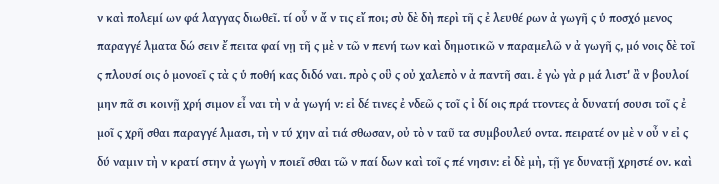ν καὶ πολεμί ων φά λαγγας διωθεῖ. τί οὖ ν ἄ ν τις εἴ ποι; σὺ δὲ δὴ περὶ τῆ ς ἐ λευθέ ρων ἀ γωγῆ ς ὑ ποσχό μενος παραγγέ λματα δώ σειν ἔ πειτα φαί νῃ τῆ ς μὲ ν τῶ ν πενή των καὶ δημοτικῶ ν παραμελῶ ν ἀ γωγῆ ς, μό νοις δὲ τοῖ ς πλουσί οις ὁ μονοεῖ ς τὰ ς ὑ ποθή κας διδό ναι. πρὸ ς οὓ ς οὐ χαλεπὸ ν ἀ παντῆ σαι. ἐ γὼ γὰ ρ μά λιστ' ἂ ν βουλοί μην πᾶ σι κοινῇ χρή σιμον εἶ ναι τὴ ν ἀ γωγή ν: εἰ δέ τινες ἐ νδεῶ ς τοῖ ς ἰ δί οις πρά ττοντες ἀ δυνατή σουσι τοῖ ς ἐ μοῖ ς χρῆ σθαι παραγγέ λμασι, τὴ ν τύ χην αἰ τιά σθωσαν, οὐ τὸ ν ταῦ τα συμβουλεύ οντα. πειρατέ ον μὲ ν οὖ ν εἰ ς δύ ναμιν τὴ ν κρατί στην ἀ γωγὴ ν ποιεῖ σθαι τῶ ν παί δων καὶ τοῖ ς πέ νησιν: εἰ δὲ μὴ, τῇ γε δυνατῇ χρηστέ ον. καὶ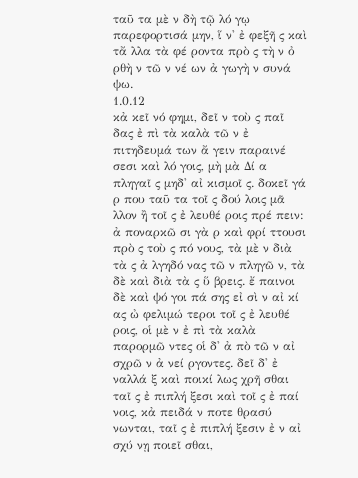ταῦ τα μὲ ν δὴ τῷ λό γῳ παρεφορτισά μην, ἵ ν' ἐ φεξῆ ς καὶ τἄ λλα τὰ φέ ροντα πρὸ ς τὴ ν ὀ ρθὴ ν τῶ ν νέ ων ἀ γωγὴ ν συνά ψω.
1.0.12
κἀ κεῖ νό φημι, δεῖ ν τοὺ ς παῖ δας ἐ πὶ τὰ καλὰ τῶ ν ἐ πιτηδευμά των ἄ γειν παραινέ σεσι καὶ λό γοις, μὴ μὰ Δί α πληγαῖ ς μηδ' αἰ κισμοῖ ς. δοκεῖ γά ρ που ταῦ τα τοῖ ς δού λοις μᾶ λλον ἢ τοῖ ς ἐ λευθέ ροις πρέ πειν: ἀ ποναρκῶ σι γὰ ρ καὶ φρί ττουσι πρὸ ς τοὺ ς πό νους, τὰ μὲ ν διὰ τὰ ς ἀ λγηδό νας τῶ ν πληγῶ ν, τὰ δὲ καὶ διὰ τὰ ς ὕ βρεις. ἔ παινοι δὲ καὶ ψό γοι πά σης εἰ σὶ ν αἰ κί ας ὠ φελιμώ τεροι τοῖ ς ἐ λευθέ ροις, οἱ μὲ ν ἐ πὶ τὰ καλὰ παρορμῶ ντες οἱ δ' ἀ πὸ τῶ ν αἰ σχρῶ ν ἀ νεί ργοντες. δεῖ δ' ἐ ναλλά ξ καὶ ποικί λως χρῆ σθαι ταῖ ς ἐ πιπλή ξεσι καὶ τοῖ ς ἐ παί νοις, κἀ πειδά ν ποτε θρασύ νωνται, ταῖ ς ἐ πιπλή ξεσιν ἐ ν αἰ σχύ νῃ ποιεῖ σθαι,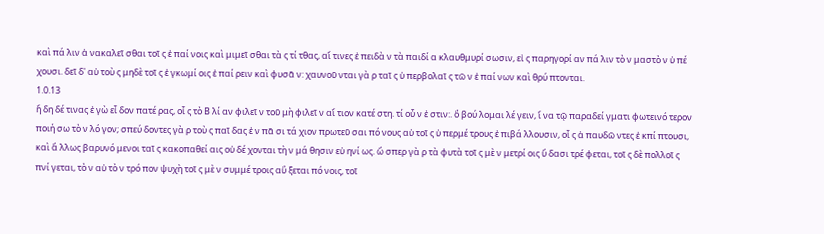καὶ πά λιν ἀ νακαλεῖ σθαι τοῖ ς ἐ παί νοις καὶ μιμεῖ σθαι τὰ ς τί τθας, αἵ τινες ἐ πειδὰ ν τὰ παιδί α κλαυθμυρί σωσιν, εἰ ς παρηγορί αν πά λιν τὸ ν μαστὸ ν ὑ πέ χουσι. δεῖ δ' αὐ τοὺ ς μηδὲ τοῖ ς ἐ γκωμί οις ἐ παί ρειν καὶ φυσᾶ ν: χαυνοῦ νται γὰ ρ ταῖ ς ὑ περβολαῖ ς τῶ ν ἐ παί νων καὶ θρύ πτονται.
1.0.13
ἤ δη δέ τινας ἐ γὼ εἶ δον πατέ ρας, οἷ ς τὸ Β λί αν φιλεῖ ν τοῦ μὴ φιλεῖ ν αἴ τιον κατέ στη. τί οὖ ν ἐ στιν:. ὃ βού λομαι λέ γειν, ἵ να τῷ παραδεί γματι φωτεινό τερον ποιή σω τὸ ν λό γον; σπεύ δοντες γὰ ρ τοὺ ς παῖ δας ἐ ν πᾶ σι τά χιον πρωτεῦ σαι πό νους αὐ τοῖ ς ὑ περμέ τρους ἐ πιβά λλουσιν, οἷ ς ἀ παυδῶ ντες ἐ κπί πτουσι, καὶ ἄ λλως βαρυνό μενοι ταῖ ς κακοπαθεί αις οὐ δέ χονται τὴ ν μά θησιν εὐ ηνί ως. ὥ σπερ γὰ ρ τὰ φυτὰ τοῖ ς μὲ ν μετρί οις ὕ δασι τρέ φεται, τοῖ ς δὲ πολλοῖ ς πνί γεται, τὸ ν αὐ τὸ ν τρό πον ψυχὴ τοῖ ς μὲ ν συμμέ τροις αὒ ξεται πό νοις, τοῖ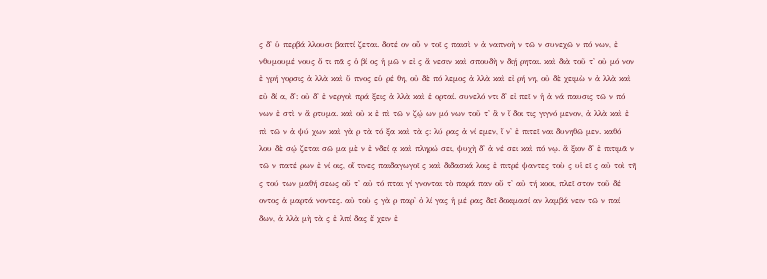ς δ' ὑ περβά λλουσι βαπτί ζεται. δοτέ ον οὖ ν τοῖ ς παισὶ ν ἀ ναπνοὴ ν τῶ ν συνεχῶ ν πό νων, ἐ νθυμουμέ νους ὅ τι πᾶ ς ὁ βί ος ἡ μῶ ν εἰ ς ἄ νεσιν καὶ σπουδὴ ν διῄ ρηται. καὶ διὰ τοῦ τ' οὐ μό νον ἐ γρή γορσις ἀ λλὰ καὶ ὕ πνος εὑ ρέ θη, οὐ δὲ πό λεμος ἀ λλὰ καὶ εἰ ρή νη, οὐ δὲ χειμὼ ν ἀ λλὰ καὶ εὐ δί α, δ̓: οὐ δ' ἐ νεργοὶ πρά ξεις ἀ λλὰ καὶ ἑ ορταί. συνελό ντι δ' εἰ πεῖ ν ἡ ἀ νά παυσις τῶ ν πό νων ἐ στὶ ν ἄ ρτυμα. καὶ οὐ κ ἐ πὶ τῶ ν ζῴ ων μό νων τοῦ τ' ἂ ν ἴ δοι τις γιγνό μενον, ἀ λλὰ καὶ ἐ πὶ τῶ ν ἀ ψύ χων καὶ γὰ ρ τὰ τό ξα καὶ τὰ ς: λύ ρας ἀ νί εμεν, ἵ ν' ἐ πιτεῖ ναι δυνηθῶ μεν. καθό λου δὲ σῴ ζεται σῶ μα μὲ ν ἐ νδεί ᾳ καὶ πληρώ σει, ψυχὴ δ' ἀ νέ σει καὶ πό νῳ. ἄ ξιον δ' ἐ πιτιμᾶ ν τῶ ν πατέ ρων ἐ νί οις, οἵ τινες παιδαγωγοῖ ς καὶ διδασκά λοις ἐ πιτρέ ψαντες τοὺ ς υἱ εῖ ς αὐ τοὶ τῆ ς τού των μαθή σεως οὔ τ' αὐ τό πται γί γνονται τὸ παρά παν οὔ τ' αὐ τή κοοι, πλεῖ στον τοῦ δέ οντος ἁ μαρτά νοντες. αὐ τοὺ ς γὰ ρ παρ' ὀ λί γας ἡ μέ ρας δεῖ δοκιμασί αν λαμβά νειν τῶ ν παί δων, ἀ λλὰ μὴ τὰ ς ἐ λπί δας ἔ χειν ἐ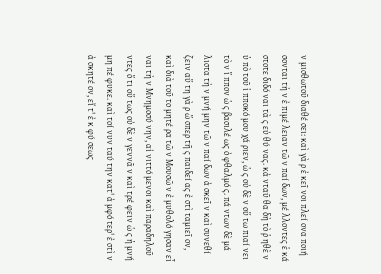ν μισθωτοῦ διαθέ σει: καὶ γὰ ρ ἐ κεῖ νοι πλεί ονα ποιή σονται τὴ ν ἐ πιμέ λειαν τῶ ν παί δων, μέ λλοντες ἑ κά στοτε διδό ναι τὰ ς εὐ θύ νας. κἀ νταῦ θα δὴ τὸ ῥ ηθὲ ν ὑ πὸ τοῦ ἱ πποκό μου χά ριεν, ὡ ς οὐ δὲ ν οὕ τω πιαί νει τὸ ν ἵ ππον ὡ ς βασιλέ ως ὀ φθαλμό ς. πά ντων δὲ μά λιστα τὴ ν μνή μην τῶ ν παί δων ἀ σκεῖ ν καὶ συνεθί ζειν αὕ τη γὰ ρ ὥ σπερ τῆ ς παιδεί ας ἐ στὶ ταμιεῖ ον, καὶ διὰ τοῦ το μητέ ρα τῶ ν Μουσῶ ν ἐ μυθολό γησαν εἶ ναι τὴ ν Μνημοσύ νην, αἰ νιττό μενοι καὶ παραδηλοῦ ντες ὅ τι οὕ τως οὐ δὲ ν γεννᾶ ν καὶ τρέ φειν ὡ ς ἡ μνή μη πέ φυκε. καὶ τοί νυν ταύ την κατ' ἀ μφό τερ' ἐ στὶ ν ἀ σκητέ ον, εἴ τ' ἐ κ φύ σεως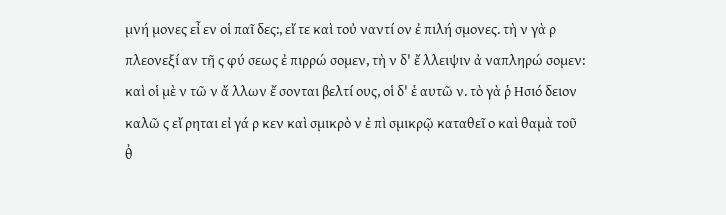μνή μονες εἶ εν οἱ παῖ δες:, εἴ τε καὶ τοὐ ναντί ον ἐ πιλή σμονες. τὴ ν γὰ ρ πλεονεξί αν τῆ ς φύ σεως ἐ πιρρώ σομεν, τὴ ν δ' ἔ λλειψιν ἀ ναπληρώ σομεν: καὶ οἱ μὲ ν τῶ ν ἄ λλων ἔ σονται βελτί ους, οἱ δ' ἑ αυτῶ ν. τὸ γὰ ῥ Ησιό δειον καλῶ ς εἴ ρηται εἰ γά ρ κεν καὶ σμικρὸ ν ἐ πὶ σμικρῷ καταθεῖ ο καὶ θαμὰ τοῦ θ̓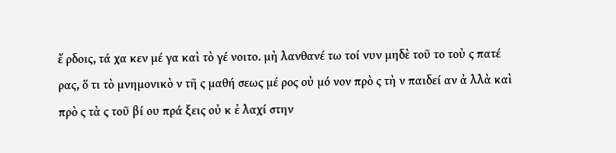ἔ ρδοις, τά χα κεν μέ γα καὶ τὸ γέ νοιτο. μὴ λανθανέ τω τοί νυν μηδὲ τοῦ το τοὺ ς πατέ ρας, ὅ τι τὸ μνημονικὸ ν τῆ ς μαθή σεως μέ ρος οὐ μό νον πρὸ ς τὴ ν παιδεί αν ἀ λλὰ καὶ πρὸ ς τὰ ς τοῦ βί ου πρά ξεις οὐ κ ἐ λαχί στην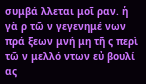συμβά λλεται μοῖ ραν. ἡ γὰ ρ τῶ ν γεγενημέ νων πρά ξεων μνή μη τῆ ς περὶ τῶ ν μελλό ντων εὐ βουλί ας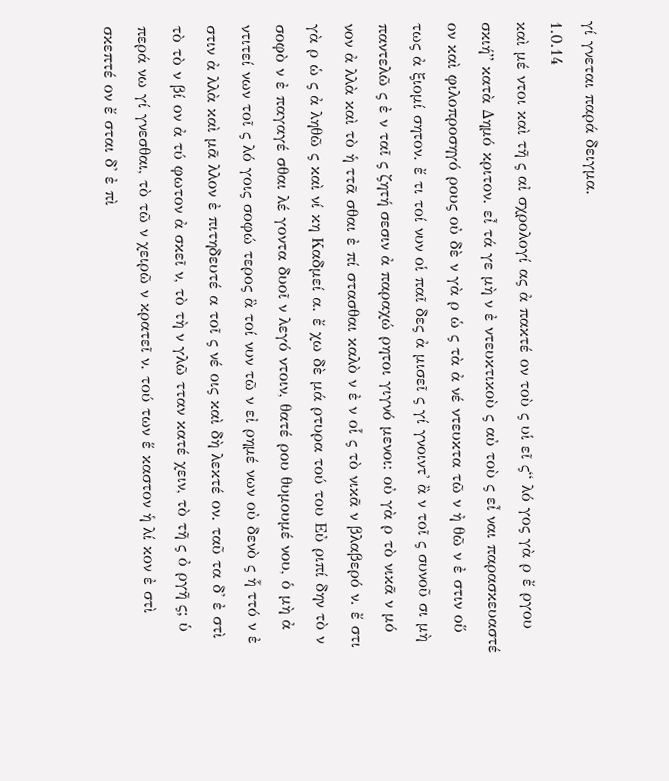γί γνεται παρά δειγμα.
1.0.14
καὶ μέ ντοι καὶ τῆ ς αἰ σχρολογί ας ἀ πακτέ ον τοὺ ς υἱ εῖ ς“ λό γος γὰ ρ ἔ ργου σκιή” κατὰ Δημό κριτον. εἶ τά γε μὴ ν ἐ ντευκτικοὺ ς αὐ τοὺ ς εἶ ναι παρασκευαστέ ον καὶ φιλοπροσηγό ρους οὐ δὲ ν γὰ ρ ὡ ς τὰ ἀ νέ ντευκτα τῶ ν ἠ θῶ ν ἐ στιν οὕ τως ἀ ξιομί σητον. ἔ τι τοί νυν οἱ παῖ δες ἀ μισεῖ ς γί γνοιντ' ἂ ν τοῖ ς συνοῦ σι μὴ παντελῶ ς ἐ ν ταῖ ς ζητή σεσιν ἀ παραχώ ρητοι γιγνό μενοι: οὐ γὰ ρ τὸ νικᾶ ν μό νον ἀ λλὰ καὶ τὸ ἡ ττᾶ σθαι ἐ πί στασθαι καλὸ ν ἐ ν οἷ ς τὸ νικᾶ ν βλαβερό ν. ἔ στι γὰ ρ ὡ ς ἀ ληθῶ ς καὶ νί κη Καδμεί α. ἔ χω δὲ μά ρτυρα τού του Εὐ ριπί δην τὸ ν σοφὸ ν ἐ παγαγέ σθαι λέ γοντα δυοῖ ν λεγό ντοιν, θατέ ρου θυμουμέ νου, ὁ μὴ ἀ ντιτεί νων τοῖ ς λό γοις σοφώ τερος ἃ τοί νυν τῶ ν εἰ ρημέ νων οὐ δενὸ ς ἧ ττό ν ἐ στιν ἀ λλὰ καὶ μᾶ λλον ἐ πιτηδευτέ α τοῖ ς νέ οις καὶ δὴ λεκτέ ον. ταῦ τα δ' ἐ στὶ τὸ τὸ ν βί ον ἀ τύ φωτον ἀ σκεῖ ν, τὸ τὴ ν γλῶ τταν κατέ χειν, τὸ τῆ ς ὀ ργῆ ς; ὑ περά νω γί γνεσθαι, τὸ τῶ ν χειρῶ ν κρατεῖ ν. τού των ἕ καστον ἡ λί κον ἐ στὶ σκεπτέ ον ἔ σται δ' ἐ πὶ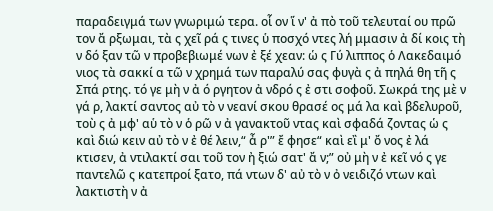παραδειγμά των γνωριμώ τερα. οἷ ον ἵ ν' ἀ πὸ τοῦ τελευταί ου πρῶ τον ἄ ρξωμαι, τὰ ς χεῖ ρά ς τινες ὑ ποσχό ντες λή μμασιν ἀ δί κοις τὴ ν δό ξαν τῶ ν προβεβιωμέ νων ἐ ξέ χεαν: ὡ ς Γύ λιππος ὁ Λακεδαιμό νιος τὰ σακκί α τῶ ν χρημά των παραλύ σας φυγὰ ς ἀ πηλά θη τῆ ς Σπά ρτης. τό γε μὴ ν ἀ ό ργητον ἀ νδρό ς ἐ στι σοφοῦ. Σωκρά της μὲ ν γά ρ, λακτί σαντος αὐ τὸ ν νεανί σκου θρασέ ος μά λα καὶ βδελυροῦ, τοὺ ς ἀ μφ' αὑ τὸ ν ὁ ρῶ ν ἀ γανακτοῦ ντας καὶ σφαδά ζοντας ὡ ς καὶ διώ κειν αὐ τὸ ν ἐ θέ λειν,“ ἆ ρ'” ἔ φησε“ καὶ εἲ μ' ὄ νος ἐ λά κτισεν, ἀ ντιλακτί σαι τοῦ τον ἠ ξιώ σατ' ἄ ν;” οὐ μὴ ν ἐ κεῖ νό ς γε παντελῶ ς κατεπροί ξατο, πά ντων δ' αὐ τὸ ν ὀ νειδιζό ντων καὶ λακτιστὴ ν ἀ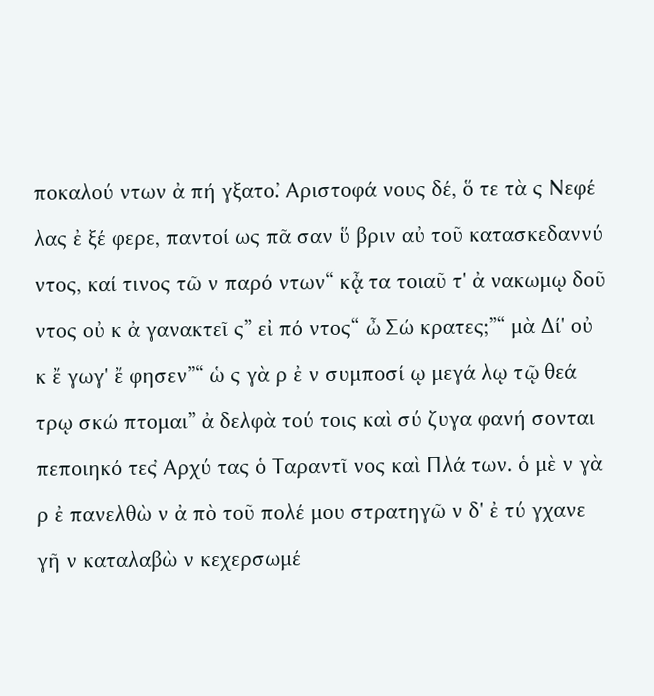ποκαλού ντων ἀ πή γξατο.̓ Αριστοφά νους δέ, ὅ τε τὰ ς Νεφέ λας ἐ ξέ φερε, παντοί ως πᾶ σαν ὕ βριν αὐ τοῦ κατασκεδαννύ ντος, καί τινος τῶ ν παρό ντων“ κᾆ τα τοιαῦ τ' ἀ νακωμῳ δοῦ ντος οὐ κ ἀ γανακτεῖ ς” εἰ πό ντος“ ὦ Σώ κρατες;”“ μὰ Δί' οὐ κ ἔ γωγ' ἔ φησεν”“ ὡ ς γὰ ρ ἐ ν συμποσί ῳ μεγά λῳ τῷ θεά τρῳ σκώ πτομαι” ἀ δελφὰ τού τοις καὶ σύ ζυγα φανή σονται πεποιηκό τες̓ Αρχύ τας ὁ Ταραντῖ νος καὶ Πλά των. ὁ μὲ ν γὰ ρ ἐ πανελθὼ ν ἀ πὸ τοῦ πολέ μου στρατηγῶ ν δ' ἐ τύ γχανε γῆ ν καταλαβὼ ν κεχερσωμέ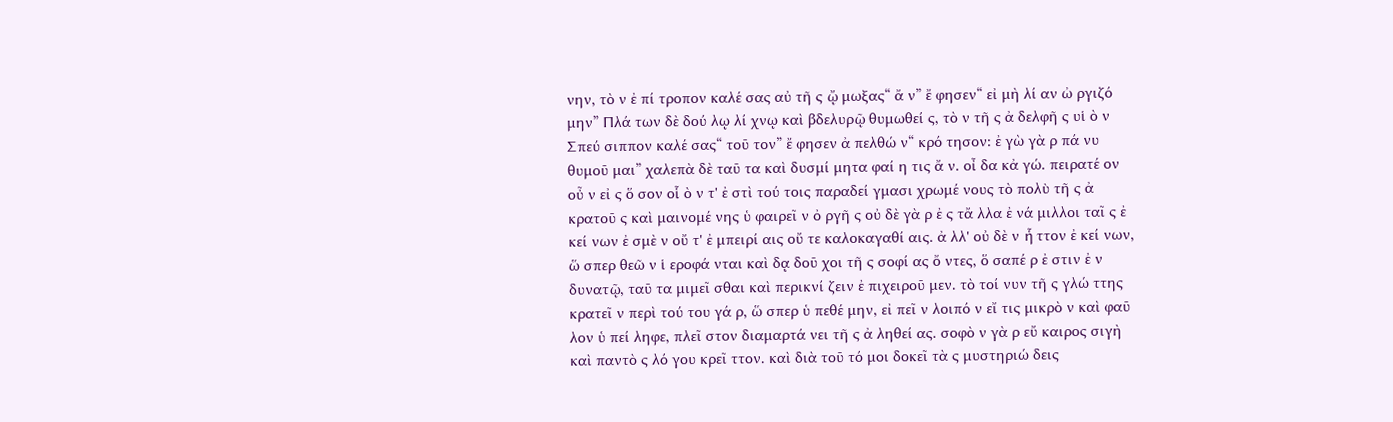νην, τὸ ν ἐ πί τροπον καλέ σας αὐ τῆ ς ᾤ μωξας“ ἄ ν” ἔ φησεν“ εἰ μὴ λί αν ὠ ργιζό μην” Πλά των δὲ δού λῳ λί χνῳ καὶ βδελυρῷ θυμωθεί ς, τὸ ν τῆ ς ἀ δελφῆ ς υἱ ὸ ν Σπεύ σιππον καλέ σας“ τοῦ τον” ἔ φησεν ἀ πελθώ ν“ κρό τησον: ἐ γὼ γὰ ρ πά νυ θυμοῦ μαι” χαλεπὰ δὲ ταῦ τα καὶ δυσμί μητα φαί η τις ἄ ν. οἶ δα κἀ γώ. πειρατέ ον οὖ ν εἰ ς ὅ σον οἷ ὸ ν τ' ἐ στὶ τού τοις παραδεί γμασι χρωμέ νους τὸ πολὺ τῆ ς ἀ κρατοῦ ς καὶ μαινομέ νης ὑ φαιρεῖ ν ὀ ργῆ ς οὐ δὲ γὰ ρ ἐ ς τἄ λλα ἐ νά μιλλοι ταῖ ς ἐ κεί νων ἐ σμὲ ν οὔ τ' ἐ μπειρί αις οὔ τε καλοκαγαθί αις. ἀ λλ' οὐ δὲ ν ἧ ττον ἐ κεί νων, ὥ σπερ θεῶ ν ἱ εροφά νται καὶ δᾳ δοῦ χοι τῆ ς σοφί ας ὄ ντες, ὅ σαπέ ρ ἐ στιν ἐ ν δυνατῷ, ταῦ τα μιμεῖ σθαι καὶ περικνί ζειν ἐ πιχειροῦ μεν. τὸ τοί νυν τῆ ς γλώ ττης κρατεῖ ν περὶ τού του γά ρ, ὥ σπερ ὑ πεθέ μην, εἰ πεῖ ν λοιπό ν εἴ τις μικρὸ ν καὶ φαῦ λον ὑ πεί ληφε, πλεῖ στον διαμαρτά νει τῆ ς ἀ ληθεί ας. σοφὸ ν γὰ ρ εὔ καιρος σιγὴ καὶ παντὸ ς λό γου κρεῖ ττον. καὶ διὰ τοῦ τό μοι δοκεῖ τὰ ς μυστηριώ δεις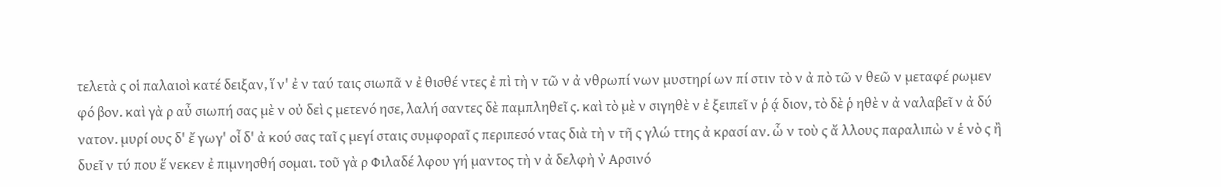τελετὰ ς οἱ παλαιοὶ κατέ δειξαν, ἵ ν' ἐ ν ταύ ταις σιωπᾶ ν ἐ θισθέ ντες ἐ πὶ τὴ ν τῶ ν ἀ νθρωπί νων μυστηρί ων πί στιν τὸ ν ἀ πὸ τῶ ν θεῶ ν μεταφέ ρωμεν φό βον. καὶ γὰ ρ αὖ σιωπή σας μὲ ν οὐ δεὶ ς μετενό ησε, λαλή σαντες δὲ παμπληθεῖ ς. καὶ τὸ μὲ ν σιγηθὲ ν ἐ ξειπεῖ ν ῥ ᾴ διον, τὸ δὲ ῥ ηθὲ ν ἀ ναλαβεῖ ν ἀ δύ νατον. μυρί ους δ' ἔ γωγ' οἶ δ' ἀ κού σας ταῖ ς μεγί σταις συμφοραῖ ς περιπεσό ντας διὰ τὴ ν τῆ ς γλώ ττης ἀ κρασί αν. ὧ ν τοὺ ς ἄ λλους παραλιπὼ ν ἑ νὸ ς ἢ δυεῖ ν τύ που ἕ νεκεν ἐ πιμνησθή σομαι. τοῦ γὰ ρ Φιλαδέ λφου γή μαντος τὴ ν ἀ δελφὴ ν̓ Αρσινό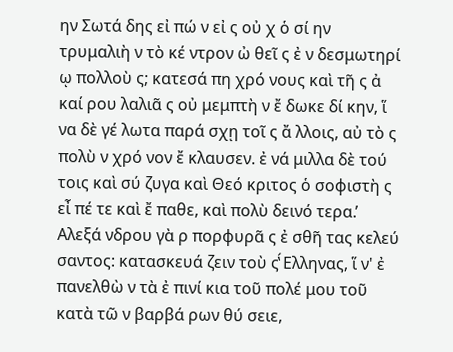ην Σωτά δης εἰ πώ ν εἰ ς οὐ χ ὁ σί ην τρυμαλιὴ ν τὸ κέ ντρον ὠ θεῖ ς ἐ ν δεσμωτηρί ῳ πολλοὺ ς; κατεσά πη χρό νους καὶ τῆ ς ἀ καί ρου λαλιᾶ ς οὐ μεμπτὴ ν ἔ δωκε δί κην, ἵ να δὲ γέ λωτα παρά σχῃ τοῖ ς ἄ λλοις, αὐ τὸ ς πολὺ ν χρό νον ἔ κλαυσεν. ἐ νά μιλλα δὲ τού τοις καὶ σύ ζυγα καὶ Θεό κριτος ὁ σοφιστὴ ς εἶ πέ τε καὶ ἔ παθε, καὶ πολὺ δεινό τερα.̓ Αλεξά νδρου γὰ ρ πορφυρᾶ ς ἐ σθῆ τας κελεύ σαντος: κατασκευά ζειν τοὺ ς̔́ Ελληνας, ἵ ν' ἐ πανελθὼ ν τὰ ἐ πινί κια τοῦ πολέ μου τοῦ κατὰ τῶ ν βαρβά ρων θύ σειε,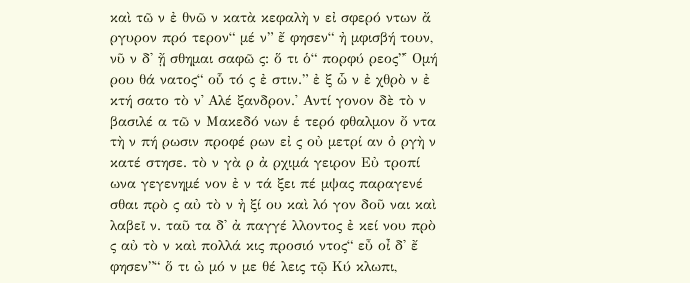καὶ τῶ ν ἐ θνῶ ν κατὰ κεφαλὴ ν εἰ σφερό ντων ἄ ργυρον πρό τερον“ μέ ν” ἔ φησεν“ ἠ μφισβή τουν, νῦ ν δ' ᾔ σθημαι σαφῶ ς: ὅ τι ὁ“ πορφύ ρεος”̔ Ομή ρου θά νατος“ οὗ τό ς ἐ στιν.” ἐ ξ ὧ ν ἐ χθρὸ ν ἐ κτή σατο τὸ ν̓ Αλέ ξανδρον.̓ Αντί γονον δὲ τὸ ν βασιλέ α τῶ ν Μακεδό νων ἑ τερό φθαλμον ὄ ντα τὴ ν πή ρωσιν προφέ ρων εἰ ς οὐ μετρί αν ὀ ργὴ ν κατέ στησε. τὸ ν γὰ ρ ἀ ρχιμά γειρον Εὐ τροπί ωνα γεγενημέ νον ἐ ν τά ξει πέ μψας παραγενέ σθαι πρὸ ς αὐ τὸ ν ἠ ξί ου καὶ λό γον δοῦ ναι καὶ λαβεῖ ν. ταῦ τα δ' ἀ παγγέ λλοντος ἐ κεί νου πρὸ ς αὐ τὸ ν καὶ πολλά κις προσιό ντος“ εὖ οἶ δ' ἔ φησεν”“ ὅ τι ὠ μό ν με θέ λεις τῷ Κύ κλωπι,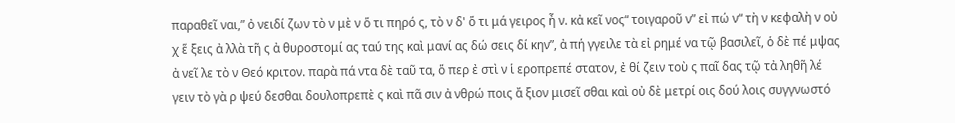παραθεῖ ναι,” ὀ νειδί ζων τὸ ν μὲ ν ὅ τι πηρό ς, τὸ ν δ' ὅ τι μά γειρος ἦ ν. κἀ κεῖ νος“ τοιγαροῦ ν” εἰ πώ ν“ τὴ ν κεφαλὴ ν οὐ χ ἕ ξεις ἀ λλὰ τῆ ς ἀ θυροστομί ας ταύ της καὶ μανί ας δώ σεις δί κην”, ἀ πή γγειλε τὰ εἰ ρημέ να τῷ βασιλεῖ, ὁ δὲ πέ μψας ἀ νεῖ λε τὸ ν Θεό κριτον. παρὰ πά ντα δὲ ταῦ τα, ὅ περ ἐ στὶ ν ἱ εροπρεπέ στατον, ἐ θί ζειν τοὺ ς παῖ δας τῷ τἀ ληθῆ λέ γειν τὸ γὰ ρ ψεύ δεσθαι δουλοπρεπὲ ς καὶ πᾶ σιν ἀ νθρώ ποις ἄ ξιον μισεῖ σθαι καὶ οὐ δὲ μετρί οις δού λοις συγγνωστό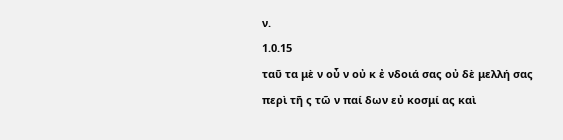ν.
1.0.15
ταῦ τα μὲ ν οὖ ν οὐ κ ἐ νδοιά σας οὐ δὲ μελλή σας περὶ τῆ ς τῶ ν παί δων εὐ κοσμί ας καὶ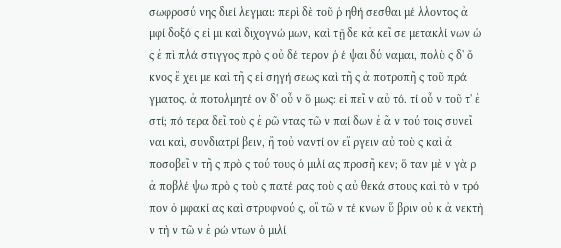σωφροσύ νης διεί λεγμαι: περὶ δὲ τοῦ ῥ ηθή σεσθαι μέ λλοντος ἀ μφί δοξό ς εἰ μι καὶ διχογνώ μων, καὶ τῇ δε κἀ κεῖ σε μετακλί νων ὡ ς ἐ πὶ πλά στιγγος πρὸ ς οὐ δέ τερον ῥ έ ψαι δύ ναμαι, πολὺ ς δ' ὄ κνος ἔ χει με καὶ τῆ ς εἰ σηγή σεως καὶ τῆ ς ἀ ποτροπῆ ς τοῦ πρά γματος. ἀ ποτολμητέ ον δ' οὖ ν ὅ μως: εἰ πεῖ ν αὐ τό. τί οὖ ν τοῦ τ' ἐ στί; πό τερα δεῖ τοὺ ς ἐ ρῶ ντας τῶ ν παί δων ἐ ᾶ ν τού τοις συνεῖ ναι καὶ, συνδιατρί βειν, ἢ τοὐ ναντί ον εἴ ργειν αὐ τοὺ ς καὶ ἀ ποσοβεῖ ν τῆ ς πρὸ ς τού τους ὁ μιλί ας προσῆ κεν; ὅ ταν μὲ ν γὰ ρ ἀ ποβλέ ψω πρὸ ς τοὺ ς πατέ ρας τοὺ ς αὐ θεκά στους καὶ τὸ ν τρό πον ὀ μφακί ας καὶ στρυφνού ς, οἳ τῶ ν τέ κνων ὕ βριν οὐ κ ἀ νεκτὴ ν τὴ ν τῶ ν ἐ ρώ ντων ὁ μιλί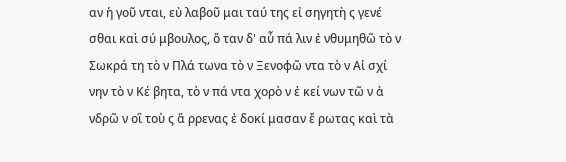αν ἡ γοῦ νται, εὐ λαβοῦ μαι ταύ της εἰ σηγητὴ ς γενέ σθαι καὶ σύ μβουλος, ὅ ταν δ' αὖ πά λιν ἐ νθυμηθῶ τὸ ν Σωκρά τη τὸ ν Πλά τωνα τὸ ν Ξενοφῶ ντα τὸ ν Αἰ σχί νην τὸ ν Κέ βητα, τὸ ν πά ντα χορὸ ν ἐ κεί νων τῶ ν ἀ νδρῶ ν οἳ τοὺ ς ἄ ρρενας ἐ δοκί μασαν ἔ ρωτας καὶ τὰ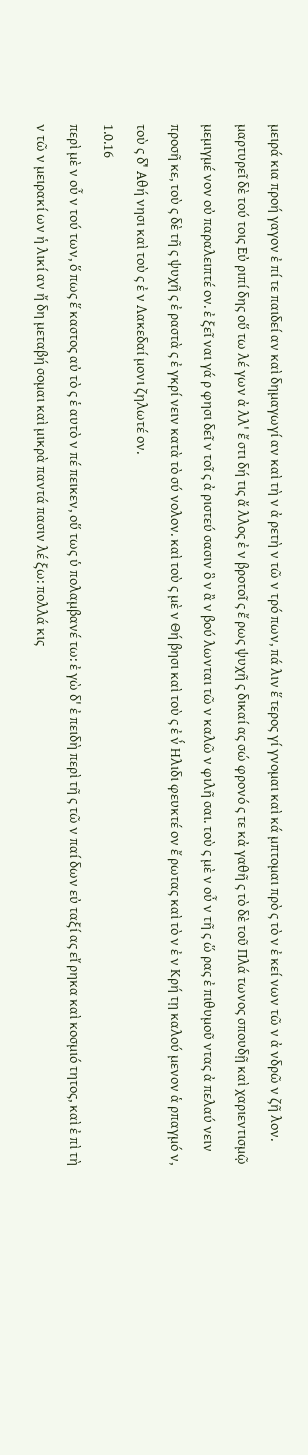μειρά κια προή γαγον ἐ πί τε παιδεί αν καὶ δημαγωγί αν καὶ τὴ ν ἀ ρετὴ ν τῶ ν τρό πων, πά λιν ἕ τερος γί γνομαι καὶ κά μπτομαι πρὸ ς τὸ ν ἐ κεί νων τῶ ν ἀ νδρῶ ν ζῆ λον. μαρτυρεῖ δὲ τού τοις Εὐ ριπί δης οὕ τω λέ γων ἀ λλ' ἔ στι δή τις ἄ λλος ἐ ν βροτοῖ ς ἔ ρως ψυχῆ ς δικαί ας σώ φρονό ς τε κἀ γαθῆ ς τὸ δὲ τοῦ Πλά τωνος σπουδῇ καὶ χαριεντισμῷ μεμιγμέ νον οὐ παραλειπτέ ον. ἐ ξεῖ ναι γά ρ φησι δεῖ ν τοῖ ς ἀ ριστεύ σασιν ὃ ν ἂ ν βού λωνται τῶ ν καλῶ ν φιλῆ σαι. τοὺ ς μὲ ν οὖ ν τῆ ς ὥ ρας ἐ πιθυμοῦ ντας ἀ πελαύ νειν προσῆ κε, τοὺ ς δὲ τῆ ς ψυχῆ ς ἐ ραστὰ ς ἐ γκρί νειν κατὰ τὸ σύ νολον. καὶ τοὺ ς μὲ ν Θή βησι καὶ τοὺ ς ἐ ν̓́ Ηλιδι φευκτέ ον ἔ ρωτας καὶ τὸ ν ἐ ν Κρή τῃ καλού μενον ἁ ρπαγμό ν, τοὺ ς δ'̓ Αθή νησι καὶ τοὺ ς ἐ ν Λακεδαί μονι ζηλωτέ ον.
1.0.16
περὶ μὲ ν οὖ ν τού των, ὅ πως ἕ καστος αὐ τὸ ς ἑ αυτὸ ν πέ πεικεν, οὕ τως ὑ πολαμβανέ τω: ἐ γὼ δ' ἐ πειδὴ περὶ τῆ ς τῶ ν παί δων εὐ ταξί ας εἴ ρηκα καὶ κοσμιό τητος, καὶ ἐ πὶ τὴ ν τῶ ν μειρακί ων ἡ λικί αν ἤ δη μεταβή σομαι καὶ μικρὰ παντά πασιν λέ ξω: πολλά κις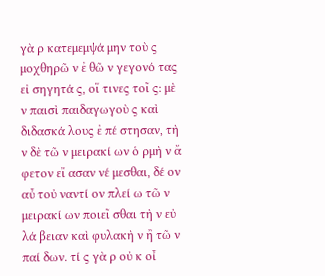γὰ ρ κατεμεμψά μην τοὺ ς μοχθηρῶ ν ἐ θῶ ν γεγονό τας εἰ σηγητά ς, οἵ τινες τοῖ ς: μὲ ν παισὶ παιδαγωγοὺ ς καὶ διδασκά λους ἐ πέ στησαν, τὴ ν δὲ τῶ ν μειρακί ων ὁ ρμὴ ν ἄ φετον εἴ ασαν νέ μεσθαι, δέ ον αὖ τοὐ ναντί ον πλεί ω τῶ ν μειρακί ων ποιεῖ σθαι τὴ ν εὐ λά βειαν καὶ φυλακὴ ν ἢ τῶ ν παί δων. τί ς γὰ ρ οὐ κ οἶ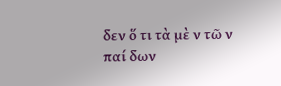δεν ὅ τι τὰ μὲ ν τῶ ν παί δων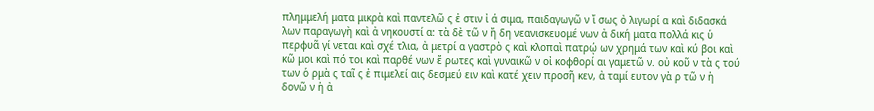πλημμελή ματα μικρὰ καὶ παντελῶ ς ἐ στιν ἰ ά σιμα, παιδαγωγῶ ν ἴ σως ὀ λιγωρί α καὶ διδασκά λων παραγωγὴ καὶ ἀ νηκουστί α: τὰ δὲ τῶ ν ἤ δη νεανισκευομέ νων ἀ δική ματα πολλά κις ὑ περφυᾶ γί νεται καὶ σχέ τλια, ἀ μετρί α γαστρὸ ς καὶ κλοπαὶ πατρῴ ων χρημά των καὶ κύ βοι καὶ κῶ μοι καὶ πό τοι καὶ παρθέ νων ἔ ρωτες καὶ γυναικῶ ν οἰ κοφθορί αι γαμετῶ ν. οὐ κοῦ ν τὰ ς τού των ὁ ρμὰ ς ταῖ ς ἐ πιμελεί αις δεσμεύ ειν καὶ κατέ χειν προσῆ κεν, ἀ ταμί ευτον γὰ ρ τῶ ν ἡ δονῶ ν ἡ ἀ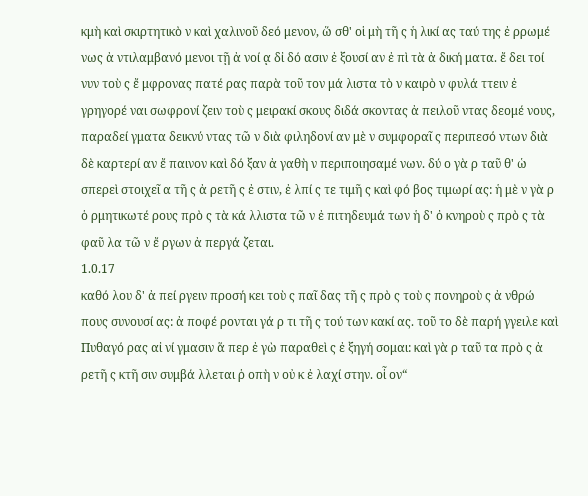κμὴ καὶ σκιρτητικὸ ν καὶ χαλινοῦ δεό μενον, ὥ σθ' οἱ μὴ τῆ ς ἡ λικί ας ταύ της ἐ ρρωμέ νως ἀ ντιλαμβανό μενοι τῇ ἀ νοί ᾳ δἰ δό ασιν ἐ ξουσί αν ἐ πὶ τὰ ἀ δική ματα. ἔ δει τοί νυν τοὺ ς ἔ μφρονας πατέ ρας παρὰ τοῦ τον μά λιστα τὸ ν καιρὸ ν φυλά ττειν ἐ γρηγορέ ναι σωφρονί ζειν τοὺ ς μειρακί σκους διδά σκοντας ἀ πειλοῦ ντας δεομέ νους, παραδεί γματα δεικνύ ντας τῶ ν διὰ φιληδονί αν μὲ ν συμφοραῖ ς περιπεσό ντων διὰ δὲ καρτερί αν ἔ παινον καὶ δό ξαν ἀ γαθὴ ν περιποιησαμέ νων. δύ ο γὰ ρ ταῦ θ' ὡ σπερεὶ στοιχεῖ α τῆ ς ἀ ρετῆ ς ἐ στιν, ἐ λπί ς τε τιμῆ ς καὶ φό βος τιμωρί ας: ἡ μὲ ν γὰ ρ ὁ ρμητικωτέ ρους πρὸ ς τὰ κά λλιστα τῶ ν ἐ πιτηδευμά των ἡ δ' ὀ κνηροὺ ς πρὸ ς τὰ φαῦ λα τῶ ν ἔ ργων ἀ περγά ζεται.
1.0.17
καθό λου δ' ἀ πεί ργειν προσή κει τοὺ ς παῖ δας τῆ ς πρὸ ς τοὺ ς πονηροὺ ς ἀ νθρώ πους συνουσί ας: ἀ ποφέ ρονται γά ρ τι τῆ ς τού των κακί ας. τοῦ το δὲ παρή γγειλε καὶ Πυθαγό ρας αἰ νί γμασιν ἅ περ ἐ γὼ παραθεὶ ς ἐ ξηγή σομαι: καὶ γὰ ρ ταῦ τα πρὸ ς ἀ ρετῆ ς κτῆ σιν συμβά λλεται ῥ οπὴ ν οὐ κ ἐ λαχί στην. οἷ ον“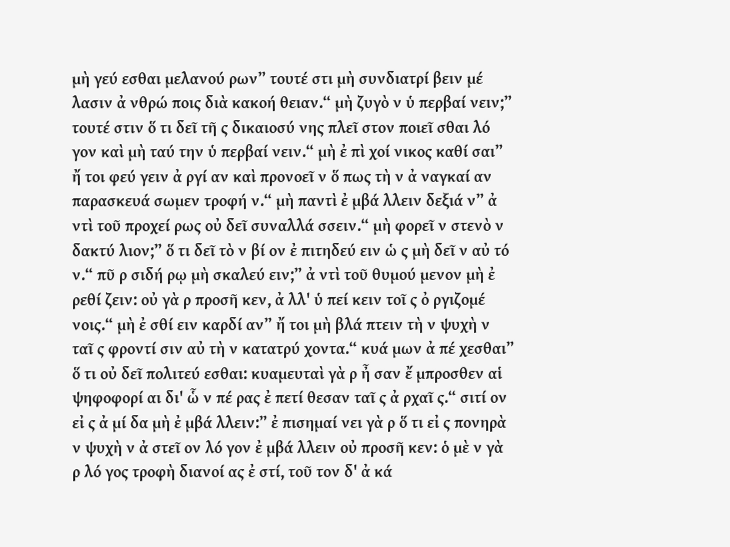μὴ γεύ εσθαι μελανού ρων” τουτέ στι μὴ συνδιατρί βειν μέ λασιν ἀ νθρώ ποις διὰ κακοή θειαν.“ μὴ ζυγὸ ν ὑ περβαί νειν;” τουτέ στιν ὅ τι δεῖ τῆ ς δικαιοσύ νης πλεῖ στον ποιεῖ σθαι λό γον καὶ μὴ ταύ την ὑ περβαί νειν.“ μὴ ἐ πὶ χοί νικος καθί σαι” ἤ τοι φεύ γειν ἀ ργί αν καὶ προνοεῖ ν ὅ πως τὴ ν ἀ ναγκαί αν παρασκευά σωμεν τροφή ν.“ μὴ παντὶ ἐ μβά λλειν δεξιά ν” ἀ ντὶ τοῦ προχεί ρως οὐ δεῖ συναλλά σσειν.“ μὴ φορεῖ ν στενὸ ν δακτύ λιον;” ὅ τι δεῖ τὸ ν βί ον ἐ πιτηδεύ ειν ὡ ς μὴ δεῖ ν αὐ τό ν.“ πῦ ρ σιδή ρῳ μὴ σκαλεύ ειν;” ἀ ντὶ τοῦ θυμού μενον μὴ ἐ ρεθί ζειν: οὐ γὰ ρ προσῆ κεν, ἀ λλ' ὑ πεί κειν τοῖ ς ὀ ργιζομέ νοις.“ μὴ ἐ σθί ειν καρδί αν” ἤ τοι μὴ βλά πτειν τὴ ν ψυχὴ ν ταῖ ς φροντί σιν αὐ τὴ ν κατατρύ χοντα.“ κυά μων ἀ πέ χεσθαι” ὅ τι οὐ δεῖ πολιτεύ εσθαι: κυαμευταὶ γὰ ρ ἦ σαν ἔ μπροσθεν αἱ ψηφοφορί αι δι' ὧ ν πέ ρας ἐ πετί θεσαν ταῖ ς ἀ ρχαῖ ς.“ σιτί ον εἰ ς ἀ μί δα μὴ ἐ μβά λλειν:” ἐ πισημαί νει γὰ ρ ὅ τι εἰ ς πονηρὰ ν ψυχὴ ν ἀ στεῖ ον λό γον ἐ μβά λλειν οὐ προσῆ κεν: ὁ μὲ ν γὰ ρ λό γος τροφὴ διανοί ας ἐ στί, τοῦ τον δ' ἀ κά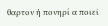θαρτον ἡ πονηρί α ποιεῖ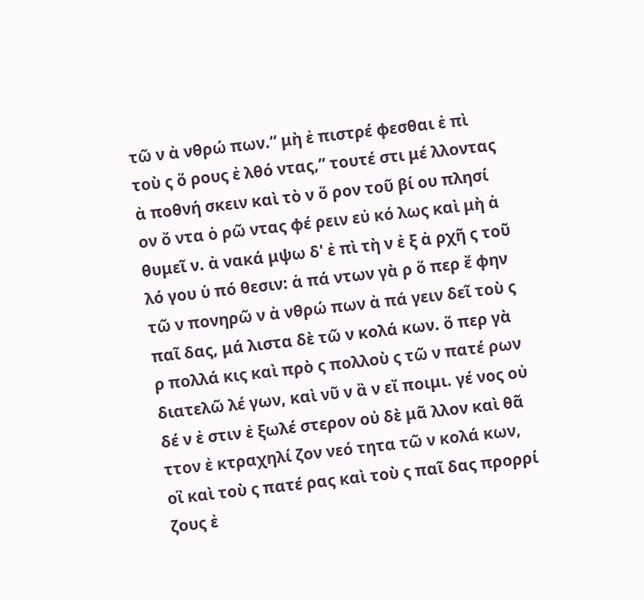τῶ ν ἀ νθρώ πων.“ μὴ ἐ πιστρέ φεσθαι ἐ πὶ τοὺ ς ὅ ρους ἐ λθό ντας,” τουτέ στι μέ λλοντας ἀ ποθνή σκειν καὶ τὸ ν ὅ ρον τοῦ βί ου πλησί ον ὄ ντα ὁ ρῶ ντας φέ ρειν εὐ κό λως καὶ μὴ ἀ θυμεῖ ν. ἀ νακά μψω δ' ἐ πὶ τὴ ν ἐ ξ ἀ ρχῆ ς τοῦ λό γου ὑ πό θεσιν: ἁ πά ντων γὰ ρ ὅ περ ἔ φην τῶ ν πονηρῶ ν ἀ νθρώ πων ἀ πά γειν δεῖ τοὺ ς παῖ δας, μά λιστα δὲ τῶ ν κολά κων. ὅ περ γὰ ρ πολλά κις καὶ πρὸ ς πολλοὺ ς τῶ ν πατέ ρων διατελῶ λέ γων, καὶ νῦ ν ἂ ν εἴ ποιμι. γέ νος οὐ δέ ν ἐ στιν ἐ ξωλέ στερον οὐ δὲ μᾶ λλον καὶ θᾶ ττον ἐ κτραχηλί ζον νεό τητα τῶ ν κολά κων, οἳ καὶ τοὺ ς πατέ ρας καὶ τοὺ ς παῖ δας προρρί ζους ἐ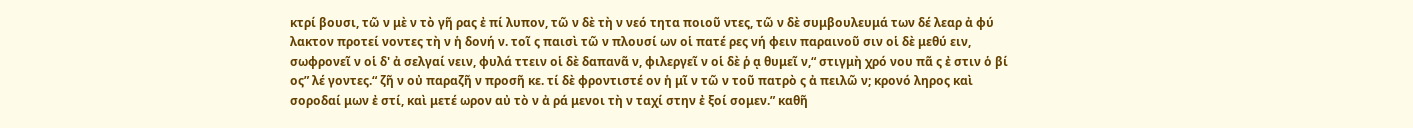κτρί βουσι, τῶ ν μὲ ν τὸ γῆ ρας ἐ πί λυπον, τῶ ν δὲ τὴ ν νεό τητα ποιοῦ ντες, τῶ ν δὲ συμβουλευμά των δέ λεαρ ἀ φύ λακτον προτεί νοντες τὴ ν ἡ δονή ν. τοῖ ς παισὶ τῶ ν πλουσί ων οἱ πατέ ρες νή φειν παραινοῦ σιν οἱ δὲ μεθύ ειν, σωφρονεῖ ν οἱ δ' ἀ σελγαί νειν, φυλά ττειν οἱ δὲ δαπανᾶ ν, φιλεργεῖ ν οἱ δὲ ῥ ᾳ θυμεῖ ν,“ στιγμὴ χρό νου πᾶ ς ἐ στιν ὁ βί ος” λέ γοντες.“ ζῆ ν οὐ παραζῆ ν προσῆ κε. τί δὲ φροντιστέ ον ἡ μῖ ν τῶ ν τοῦ πατρὸ ς ἀ πειλῶ ν; κρονό ληρος καὶ σοροδαί μων ἐ στί, καὶ μετέ ωρον αὐ τὸ ν ἀ ρά μενοι τὴ ν ταχί στην ἐ ξοί σομεν.” καθῆ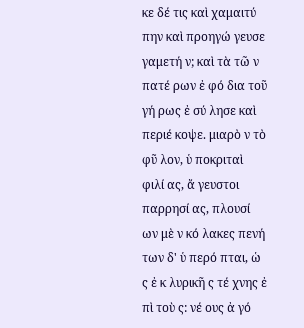κε δέ τις καὶ χαμαιτύ πην καὶ προηγώ γευσε γαμετή ν; καὶ τὰ τῶ ν πατέ ρων ἐ φό δια τοῦ γή ρως ἐ σύ λησε καὶ περιέ κοψε. μιαρὸ ν τὸ φῦ λον, ὑ ποκριταὶ φιλί ας, ἄ γευστοι παρρησί ας, πλουσί ων μὲ ν κό λακες πενή των δ' ὑ περό πται, ὡ ς ἐ κ λυρικῆ ς τέ χνης ἐ πὶ τοὺ ς: νέ ους ἀ γό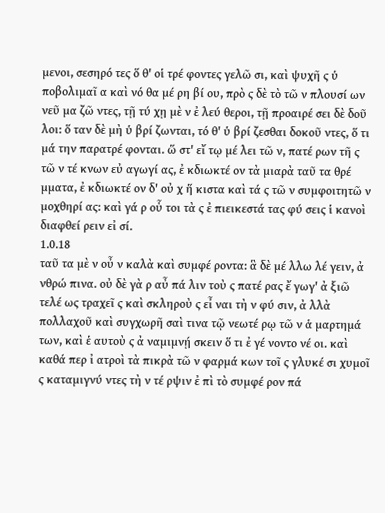μενοι, σεσηρό τες ὅ θ' οἱ τρέ φοντες γελῶ σι, καὶ ψυχῆ ς ὑ ποβολιμαῖ α καὶ νό θα μέ ρη βί ου, πρὸ ς δὲ τὸ τῶ ν πλουσί ων νεῦ μα ζῶ ντες, τῇ τύ χῃ μὲ ν ἐ λεύ θεροι, τῇ προαιρέ σει δὲ δοῦ λοι: ὅ ταν δὲ μὴ ὑ βρί ζωνται, τό θ' ὑ βρί ζεσθαι δοκοῦ ντες, ὅ τι μά την παρατρέ φονται. ὥ στ' εἴ τῳ μέ λει τῶ ν, πατέ ρων τῆ ς τῶ ν τέ κνων εὐ αγωγί ας, ἐ κδιωκτέ ον τὰ μιαρὰ ταῦ τα θρέ μματα, ἐ κδιωκτέ ον δ' οὐ χ ἥ κιστα καὶ τά ς τῶ ν συμφοιτητῶ ν μοχθηρί ας: καὶ γά ρ οὗ τοι τὰ ς ἐ πιεικεστά τας φύ σεις ἱ κανοὶ διαφθεί ρειν εἰ σί.
1.0.18
ταῦ τα μὲ ν οὖ ν καλὰ καὶ συμφέ ροντα: ἃ δὲ μέ λλω λέ γειν, ἀ νθρώ πινα. οὐ δὲ γὰ ρ αὖ πά λιν τοὺ ς πατέ ρας ἔ γωγ' ἀ ξιῶ τελέ ως τραχεῖ ς καὶ σκληροὺ ς εἶ ναι τὴ ν φύ σιν, ἀ λλὰ πολλαχοῦ καὶ συγχωρῆ σαὶ τινα τῷ νεωτέ ρῳ τῶ ν ἁ μαρτημά των, καὶ ἑ αυτοὺ ς ἀ ναμιμνῄ σκειν ὅ τι ἐ γέ νοντο νέ οι. καὶ καθά περ ἰ ατροὶ τὰ πικρὰ τῶ ν φαρμά κων τοῖ ς γλυκέ σι χυμοῖ ς καταμιγνύ ντες τὴ ν τέ ρψιν ἐ πὶ τὸ συμφέ ρον πά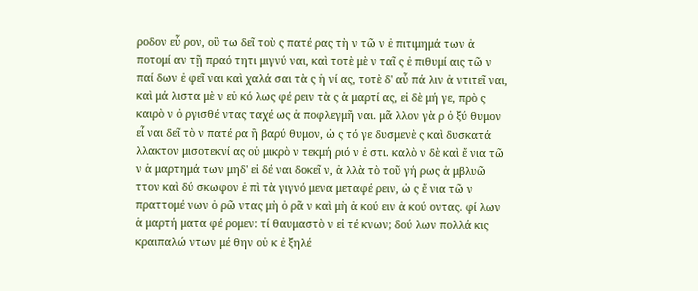ροδον εὗ ρον, οὓ τω δεῖ τοὺ ς πατέ ρας τὴ ν τῶ ν ἐ πιτιμημά των ἀ ποτομί αν τῇ πραό τητι μιγνύ ναι, καὶ τοτὲ μὲ ν ταῖ ς ἐ πιθυμί αις τῶ ν παί δων ἐ φεῖ ναι καὶ χαλά σαι τὰ ς ἡ νί ας, τοτὲ δ' αὖ πά λιν ἀ ντιτεῖ ναι, καὶ μά λιστα μὲ ν εὐ κό λως φέ ρειν τὰ ς ἁ μαρτί ας, εἰ δὲ μή γε, πρὸ ς καιρὸ ν ὀ ργισθέ ντας ταχέ ως ἀ ποφλεγμῆ ναι. μᾶ λλον γὰ ρ ὀ ξύ θυμον εἶ ναι δεῖ τὸ ν πατέ ρα ἢ βαρύ θυμον, ὡ ς τό γε δυσμενὲ ς καὶ δυσκατά λλακτον μισοτεκνί ας οὐ μικρὸ ν τεκμή ριό ν ἐ στι. καλὸ ν δὲ καὶ ἔ νια τῶ ν ἁ μαρτημά των μηδ' εἰ δέ ναι δοκεῖ ν, ἀ λλὰ τὸ τοῦ γή ρως ἀ μβλυῶ ττον καὶ δύ σκωφον ἐ πὶ τὰ γιγνό μενα μεταφέ ρειν, ὡ ς ἔ νια τῶ ν πραττομέ νων ὁ ρῶ ντας μὴ ὁ ρᾶ ν καὶ μὴ ἀ κού ειν ἀ κού οντας. φί λων ἁ μαρτή ματα φέ ρομεν: τί θαυμαστὸ ν εἰ τέ κνων; δού λων πολλά κις κραιπαλώ ντων μέ θην οὐ κ ἐ ξηλέ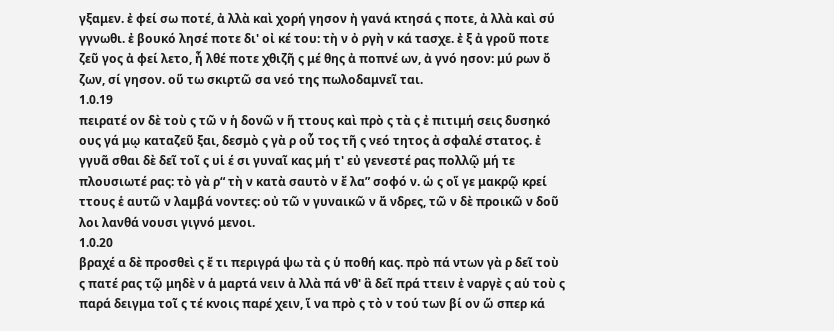γξαμεν. ἐ φεί σω ποτέ, ἀ λλὰ καὶ χορή γησον ἠ γανά κτησά ς ποτε, ἀ λλὰ καὶ σύ γγνωθι. ἐ βουκό λησέ ποτε δι' οἰ κέ του: τὴ ν ὀ ργὴ ν κά τασχε. ἐ ξ ἀ γροῦ ποτε ζεῦ γος ἀ φεί λετο, ἦ λθέ ποτε χθιζῆ ς μέ θης ἀ ποπνέ ων, ἀ γνό ησον: μύ ρων ὄ ζων, σί γησον. οὕ τω σκιρτῶ σα νεό της πωλοδαμνεῖ ται.
1.0.19
πειρατέ ον δὲ τοὺ ς τῶ ν ἡ δονῶ ν ἥ ττους καὶ πρὸ ς τὰ ς ἐ πιτιμή σεις δυσηκό ους γά μῳ καταζεῦ ξαι, δεσμὸ ς γὰ ρ οὗ τος τῆ ς νεό τητος ἀ σφαλέ στατος. ἐ γγυᾶ σθαι δὲ δεῖ τοῖ ς υἱ έ σι γυναῖ κας μή τ' εὐ γενεστέ ρας πολλῷ μή τε πλουσιωτέ ρας: τὸ γὰ ρ“ τὴ ν κατὰ σαυτὸ ν ἔ λα” σοφό ν. ὡ ς οἵ γε μακρῷ κρεί ττους ἑ αυτῶ ν λαμβά νοντες: οὐ τῶ ν γυναικῶ ν ἄ νδρες, τῶ ν δὲ προικῶ ν δοῦ λοι λανθά νουσι γιγνό μενοι.
1.0.20
βραχέ α δὲ προσθεὶ ς ἔ τι περιγρά ψω τὰ ς ὑ ποθή κας. πρὸ πά ντων γὰ ρ δεῖ τοὺ ς πατέ ρας τῷ μηδὲ ν ἁ μαρτά νειν ἀ λλὰ πά νθ' ἃ δεῖ πρά ττειν ἐ ναργὲ ς αὑ τοὺ ς παρά δειγμα τοῖ ς τέ κνοις παρέ χειν, ἵ να πρὸ ς τὸ ν τού των βί ον ὥ σπερ κά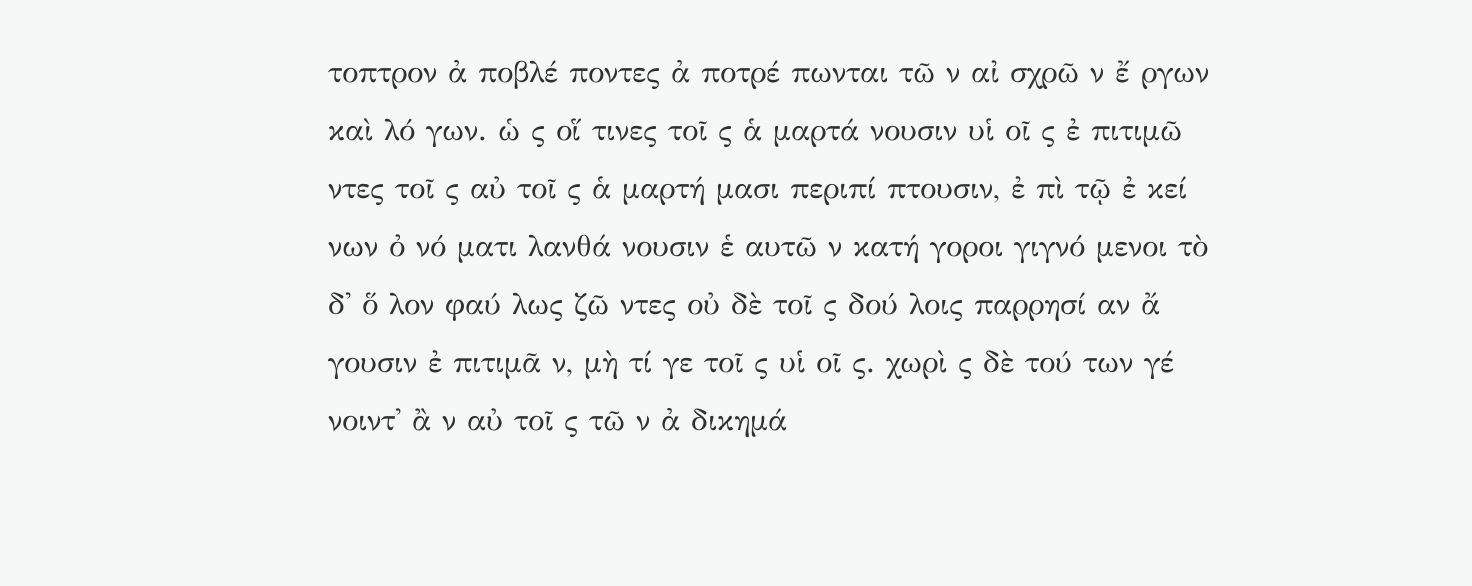τοπτρον ἀ ποβλέ ποντες ἀ ποτρέ πωνται τῶ ν αἰ σχρῶ ν ἔ ργων καὶ λό γων. ὡ ς οἵ τινες τοῖ ς ἁ μαρτά νουσιν υἱ οῖ ς ἐ πιτιμῶ ντες τοῖ ς αὐ τοῖ ς ἁ μαρτή μασι περιπί πτουσιν, ἐ πὶ τῷ ἐ κεί νων ὀ νό ματι λανθά νουσιν ἑ αυτῶ ν κατή γοροι γιγνό μενοι τὸ δ' ὅ λον φαύ λως ζῶ ντες οὐ δὲ τοῖ ς δού λοις παρρησί αν ἄ γουσιν ἐ πιτιμᾶ ν, μὴ τί γε τοῖ ς υἱ οῖ ς. χωρὶ ς δὲ τού των γέ νοιντ' ἂ ν αὐ τοῖ ς τῶ ν ἀ δικημά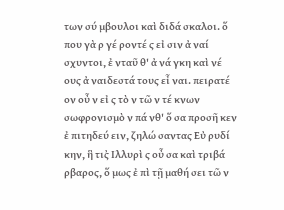των σύ μβουλοι καὶ διδά σκαλοι. ὅ που γὰ ρ γέ ροντέ ς εἰ σιν ἀ ναί σχυντοι, ἐ νταῦ θ' ἀ νά γκη καὶ νέ ους ἀ ναιδεστά τους εἶ ναι. πειρατέ ον οὖ ν εἰ ς τὸ ν τῶ ν τέ κνων σωφρονισμὸ ν πά νθ' ὅ σα προσῆ κεν ἐ πιτηδεύ ειν, ζηλώ σαντας Εὐ ρυδί κην, ἣ τις̓ Ιλλυρὶ ς οὖ σα καὶ τριβά ρβαρος, ὅ μως ἐ πὶ τῇ μαθή σει τῶ ν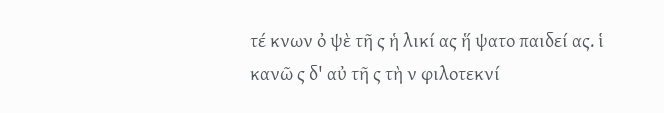τέ κνων ὀ ψὲ τῆ ς ἡ λικί ας ἥ ψατο παιδεί ας. ἱ κανῶ ς δ' αὐ τῆ ς τὴ ν φιλοτεκνί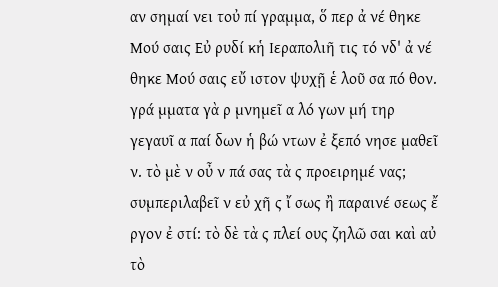αν σημαί νει τοὐ πί γραμμα, ὅ περ ἀ νέ θηκε Μού σαις Εὐ ρυδί κἡ Ιεραπολιῆ τις τό νδ' ἀ νέ θηκε Μού σαις εὔ ιστον ψυχῇ ἑ λοῦ σα πό θον. γρά μματα γὰ ρ μνημεῖ α λό γων μή τηρ γεγαυῖ α παί δων ἡ βώ ντων ἐ ξεπό νησε μαθεῖ ν. τὸ μὲ ν οὖ ν πά σας τὰ ς προειρημέ νας; συμπεριλαβεῖ ν εὐ χῆ ς ἴ σως ἢ παραινέ σεως ἔ ργον ἐ στί: τὸ δὲ τὰ ς πλεί ους ζηλῶ σαι καὶ αὐ τὸ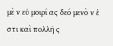μὲ ν εὐ μοιρί ας δεό μενὸ ν ἐ στι καὶ πολλῆ ς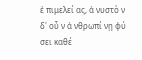ἐ πιμελεί ας, ἀ νυστὸ ν δ' οὖ ν ἀ νθρωπί νῃ φύ σει καθέ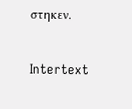στηκεν.

Intertext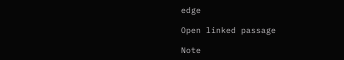edge

Open linked passage

Note